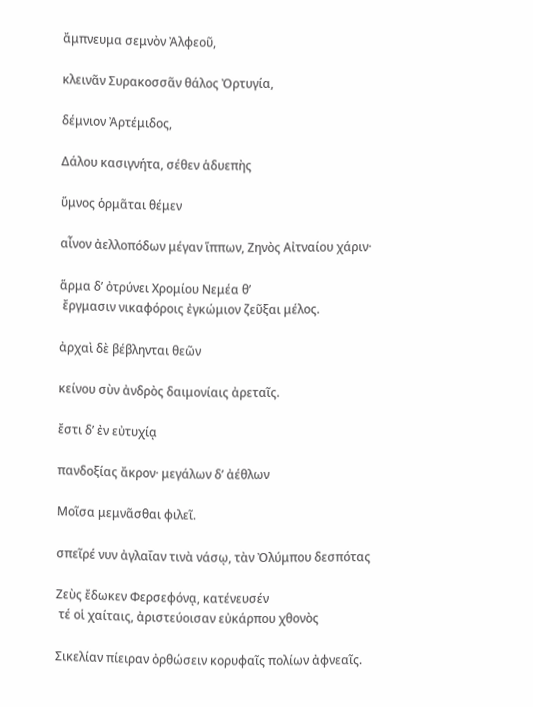ἄμπνευμα σεμνὸν Ἀλφεοῦ,

κλεινᾶν Συρακοσσᾶν θάλος Ὀρτυγία,

δέμνιον Ἀρτέμιδος,

Δάλου κασιγνήτα, σέθεν ἁδυεπὴς

ὕμνος ὁρμᾶται θέμεν

αἶνον ἀελλοπόδων μέγαν ἵππων, Ζηνὸς Αἰτναίου χάριν·

ἅρμα δʼ ὀτρύνει Χρομίου Νεμέα θʼ
 ἔργμασιν νικαφόροις ἐγκώμιον ζεῦξαι μέλος.

ἀρχαὶ δὲ βέβληνται θεῶν

κείνου σὺν ἀνδρὸς δαιμονίαις ἀρεταῖς.

ἔστι δʼ ἐν εὐτυχίᾳ

πανδοξίας ἄκρον· μεγάλων δʼ ἀέθλων

Μοῖσα μεμνᾶσθαι φιλεῖ.

σπεῖρέ νυν ἀγλαΐαν τινὰ νάσῳ, τὰν Ὀλύμπου δεσπότας

Ζεὺς ἔδωκεν Φερσεφόνᾳ, κατένευσέν
 τέ οἱ χαίταις, ἀριστεύοισαν εὐκάρπου χθονὸς

Σικελίαν πίειραν ὀρθώσειν κορυφαῖς πολίων ἀφνεαῖς.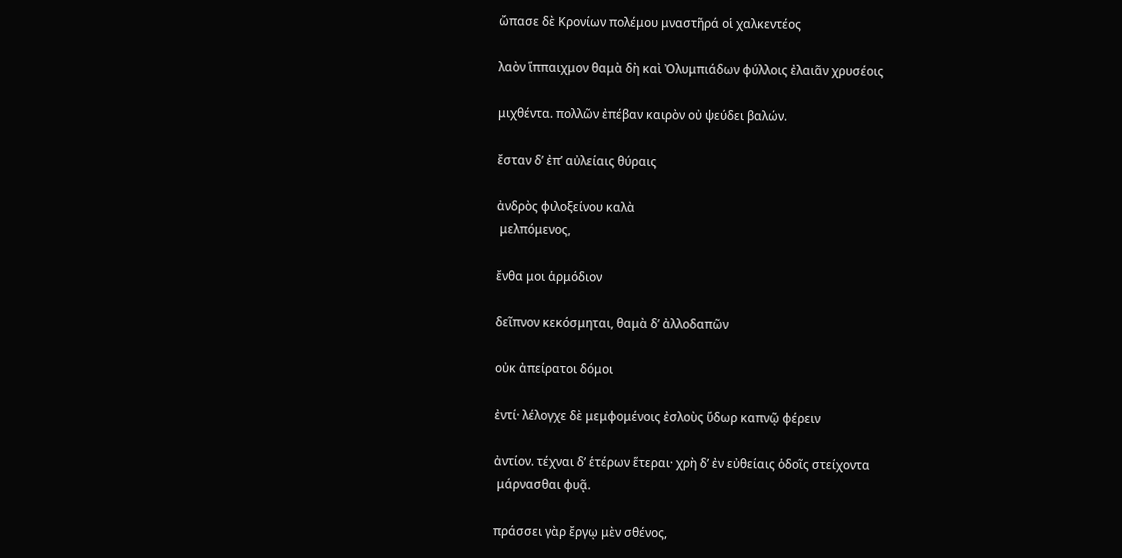ὤπασε δὲ Κρονίων πολέμου μναστῆρά οἱ χαλκεντέος

λαὸν ἵππαιχμον θαμὰ δὴ καὶ Ὀλυμπιάδων φύλλοις ἐλαιᾶν χρυσέοις

μιχθέντα. πολλῶν ἐπέβαν καιρὸν οὐ ψεύδει βαλών.

ἔσταν δʼ ἐπʼ αὐλείαις θύραις

ἀνδρὸς φιλοξείνου καλὰ
 μελπόμενος,

ἔνθα μοι ἁρμόδιον

δεῖπνον κεκόσμηται, θαμὰ δʼ ἀλλοδαπῶν

οὐκ ἀπείρατοι δόμοι

ἐντί· λέλογχε δὲ μεμφομένοις ἐσλοὺς ὕδωρ καπνῷ φέρειν

ἀντίον. τέχναι δʼ ἑτέρων ἕτεραι· χρὴ δʼ ἐν εὐθείαις ὁδοῖς στείχοντα
 μάρνασθαι φυᾷ.

πράσσει γὰρ ἔργῳ μὲν σθένος,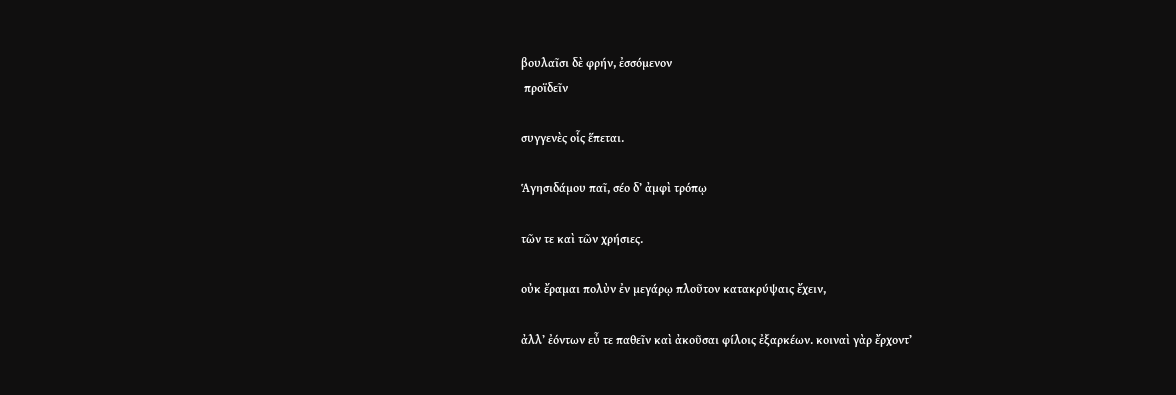βουλαῖσι δὲ φρήν, ἐσσόμενον
 προϊδεῖν

συγγενὲς οἷς ἕπεται.

Ἁγησιδάμου παῖ, σέο δʼ ἀμφὶ τρόπῳ

τῶν τε καὶ τῶν χρήσιες.

οὐκ ἔραμαι πολὺν ἐν μεγάρῳ πλοῦτον κατακρύψαις ἔχειν,

ἀλλʼ ἐόντων εὖ τε παθεῖν καὶ ἀκοῦσαι φίλοις ἐξαρκέων. κοιναὶ γὰρ ἔρχοντʼ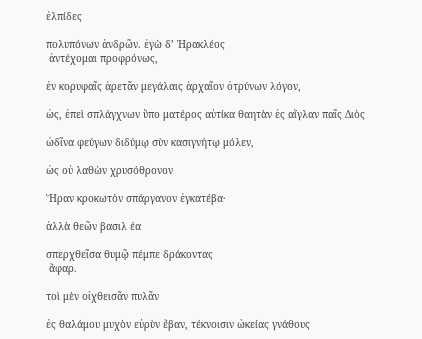ἐλπίδες

πολυπόνων ἀνδρῶν. ἐγὼ δʼ Ἡρακλέος
 ἀντέχομαι προφρόνως,

ἐν κορυφαῖς ἀρετᾶν μεγάλαις ἀρχαῖον ὀτρύνων λόγον,

ὡς, ἐπεὶ σπλάγχνων ὕπο ματέρος αὐτίκα θαητὰν ἐς αἴγλαν παῖς Διὸς

ὠδῖνα φεύγων διδύμῳ σὺν κασιγνήτῳ μόλεν,

ὡς οὐ λαθὼν χρυσόθρονον

Ἥραν κροκωτὸν σπάργανον ἐγκατέβα·

ἀλλὰ θεῶν βασιλ έα

σπερχθεῖσα θυμῷ πέμπε δράκοντας
 ἄφαρ.

τοὶ μὲν οἰχθεισᾶν πυλᾶν

ἐς θαλάμου μυχὸν εὐρὺν ἔβαν, τέκνοισιν ὠκείας γνάθους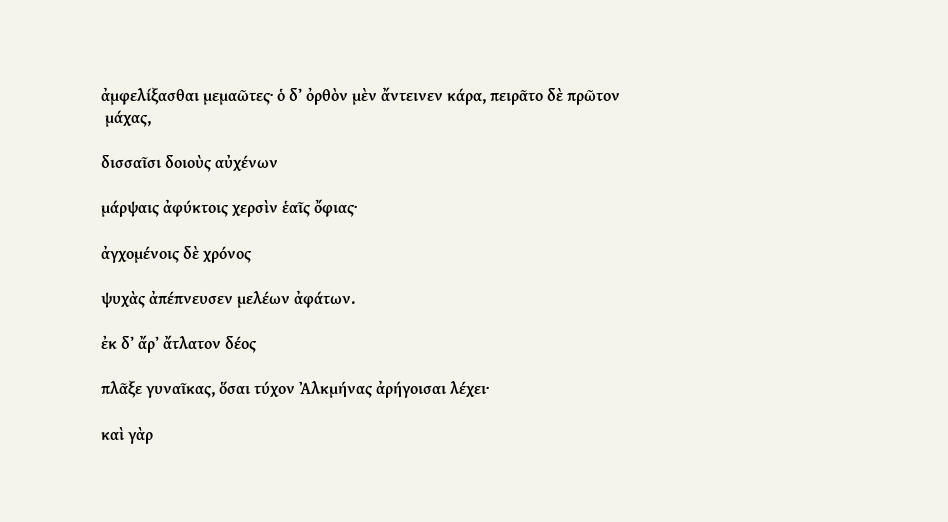ἀμφελίξασθαι μεμαῶτες· ὁ δʼ ὀρθὸν μὲν ἄντεινεν κάρα, πειρᾶτο δὲ πρῶτον
 μάχας,

δισσαῖσι δοιοὺς αὐχένων

μάρψαις ἀφύκτοις χερσὶν ἑαῖς ὄφιας·

ἀγχομένοις δὲ χρόνος

ψυχὰς ἀπέπνευσεν μελέων ἀφάτων.

ἐκ δʼ ἄρʼ ἄτλατον δέος

πλᾶξε γυναῖκας, ὅσαι τύχον Ἀλκμήνας ἀρήγοισαι λέχει·

καὶ γὰρ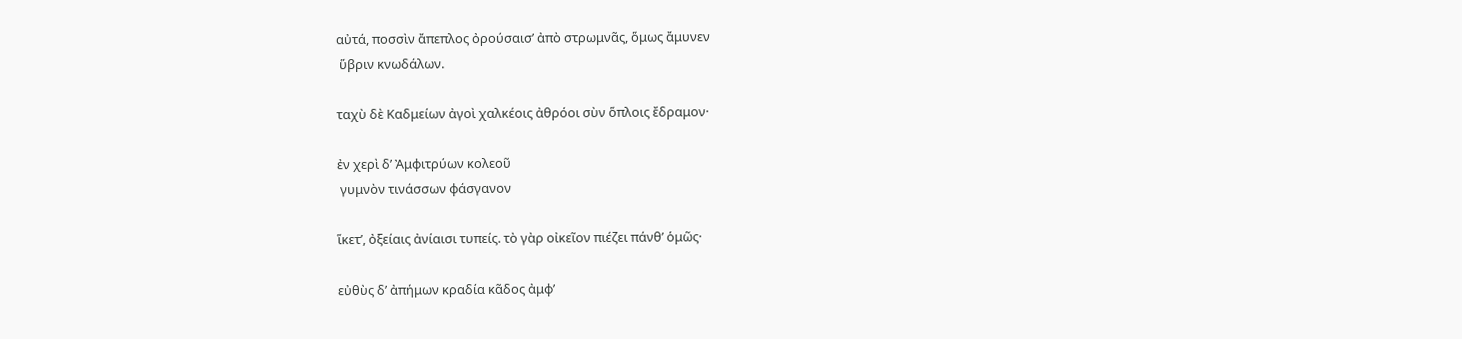αὐτά, ποσσὶν ἄπεπλος ὀρούσαισʼ ἀπὸ στρωμνᾶς, ὅμως ἄμυνεν
 ὕβριν κνωδάλων.

ταχὺ δὲ Καδμείων ἀγοὶ χαλκέοις ἀθρόοι σὺν ὅπλοις ἔδραμον·

ἐν χερὶ δʼ Ἀμφιτρύων κολεοῦ
 γυμνὸν τινάσσων φάσγανον

ἵκετʼ, ὀξείαις ἀνίαισι τυπείς. τὸ γὰρ οἰκεῖον πιέζει πάνθʼ ὁμῶς·

εὐθὺς δʼ ἀπήμων κραδία κᾶδος ἀμφʼ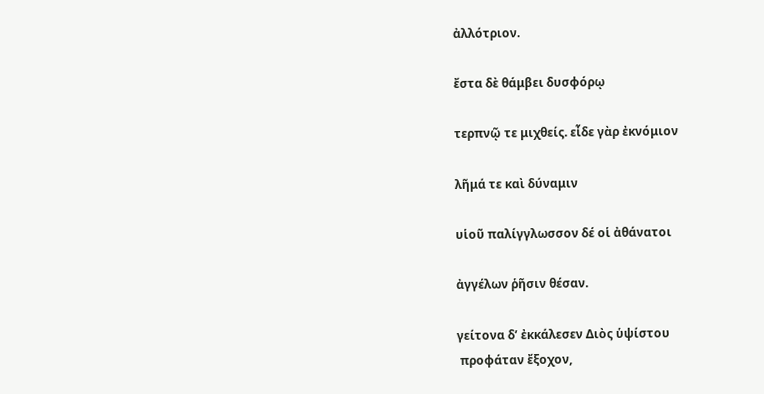ἀλλότριον.

ἔστα δὲ θάμβει δυσφόρῳ

τερπνῷ τε μιχθείς. εἶδε γὰρ ἐκνόμιον

λῆμά τε καὶ δύναμιν

υἱοῦ παλίγγλωσσον δέ οἱ ἀθάνατοι

ἀγγέλων ῥῆσιν θέσαν.

γείτονα δʼ ἐκκάλεσεν Διὸς ὑψίστου
 προφάταν ἔξοχον,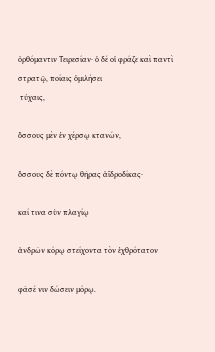ὀρθόμαντιν Τειρεσίαν· ὁ δέ οἱ φράζε καὶ παντὶ στρατῷ, ποίαις ὁμιλήσει
 τύχαις,

ὅσσους μὲν ἐν χέρσῳ κτανών,

ὅσσους δὲ πόντῳ θῆρας ἀϊδροδίκας·

καί τινα σὺν πλαγίῳ

ἀνδρῶν κόρῳ στείχοντα τὸν ἐχθρότατον

φᾶσέ νιν δώσειν μόρῳ.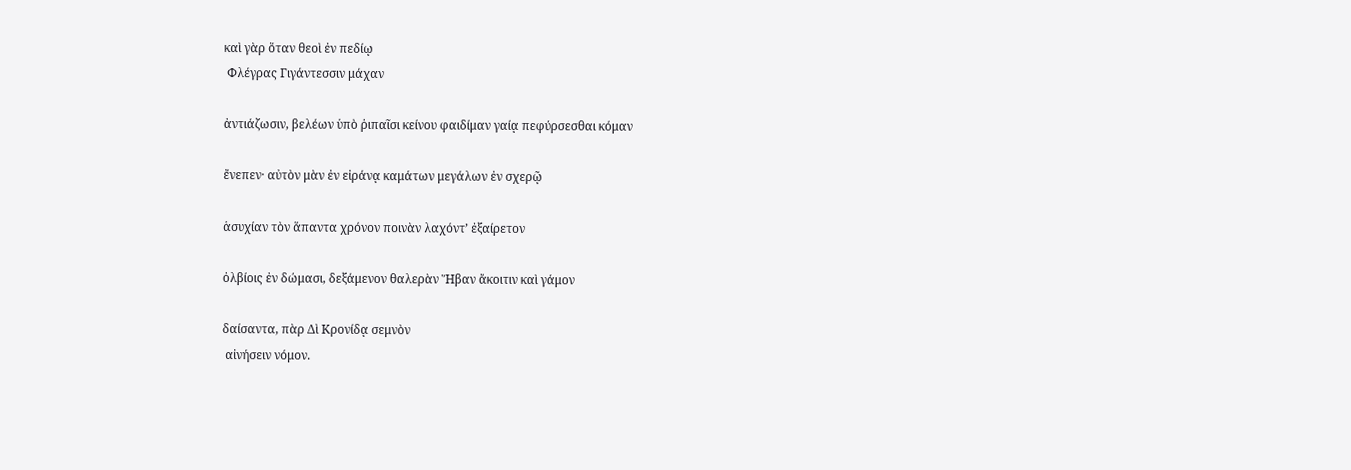καὶ γὰρ ὅταν θεοὶ ἐν πεδίῳ
 Φλέγρας Γιγάντεσσιν μάχαν

ἀντιάζωσιν, βελέων ὑπὸ ῥιπαῖσι κείνου φαιδίμαν γαίᾳ πεφύρσεσθαι κόμαν

ἔνεπεν· αὐτὸν μὰν ἐν εἰράνᾳ καμάτων μεγάλων ἐν σχερῷ

ἁσυχίαν τὸν ἅπαντα χρόνον ποινὰν λαχόντʼ ἐξαίρετον

ὀλβίοις ἐν δώμασι, δεξάμενον θαλερὰν Ἥβαν ἄκοιτιν καὶ γάμον

δαίσαντα, πὰρ Δὶ Κρονίδᾳ σεμνὸν
 αἰνήσειν νόμον.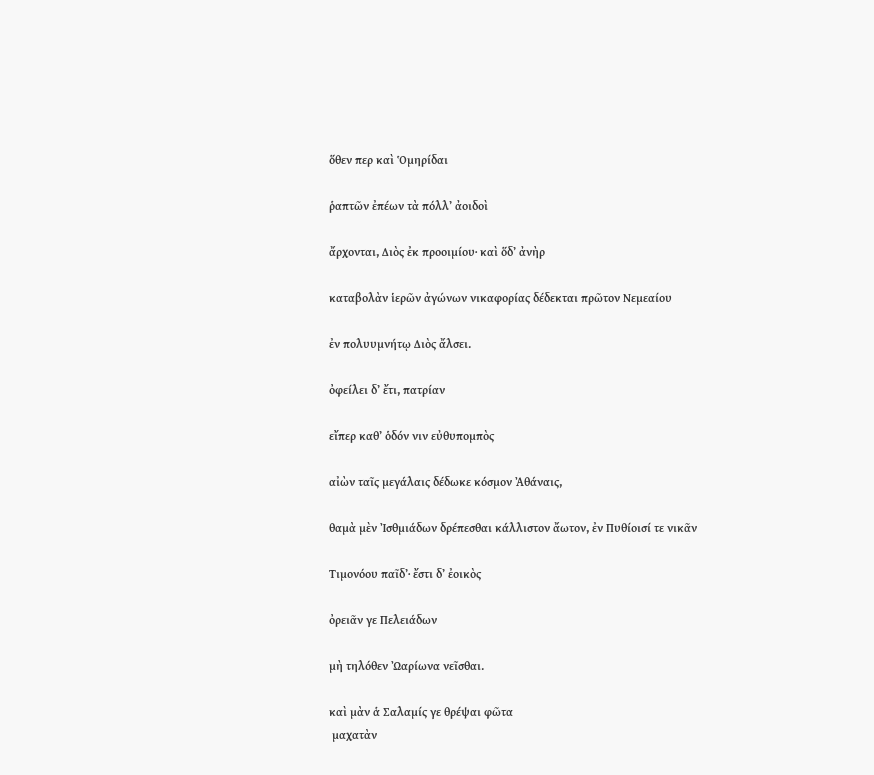ὅθεν περ καὶ Ὁμηρίδαι

ῥαπτῶν ἐπέων τὰ πόλλʼ ἀοιδοὶ

ἄρχονται, Διὸς ἐκ προοιμίου· καὶ ὅδʼ ἀνὴρ

καταβολὰν ἱερῶν ἀγώνων νικαφορίας δέδεκται πρῶτον Νεμεαίου

ἐν πολυυμνήτῳ Διὸς ἄλσει.

ὀφείλει δʼ ἔτι, πατρίαν

εἴπερ καθʼ ὁδόν νιν εὐθυπομπὸς

αἰὼν ταῖς μεγάλαις δέδωκε κόσμον Ἀθάναις,

θαμὰ μὲν Ἰσθμιάδων δρέπεσθαι κάλλιστον ἄωτον, ἐν Πυθίοισί τε νικᾶν

Τιμονόου παῖδʼ· ἔστι δʼ ἐοικὸς

ὀρειᾶν γε Πελειάδων

μὴ τηλόθεν Ὠαρίωνα νεῖσθαι.

καὶ μὰν ἁ Σαλαμίς γε θρέψαι φῶτα
 μαχατὰν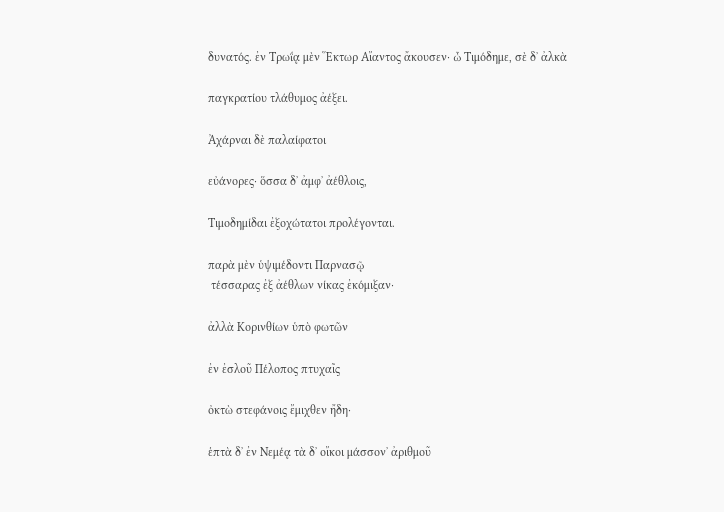δυνατός. ἐν Τρωΐᾳ μὲν Ἕκτωρ Αἴαντος ἄκουσεν· ὦ Τιμόδημε, σὲ δʼ ἀλκὰ

παγκρατίου τλάθυμος ἀέξει.

Ἀχάρναι δὲ παλαίφατοι

εὐάνορες· ὅσσα δʼ ἀμφʼ ἀέθλοις,

Τιμοδημίδαι ἐξοχώτατοι προλέγονται.

παρὰ μὲν ὑψιμέδοντι Παρνασῷ
 τέσσαρας ἐξ ἀέθλων νίκας ἐκόμιξαν·

ἀλλὰ Κορινθίων ὑπὸ φωτῶν

ἐν ἐσλοῦ Πέλοπος πτυχαῖς

ὀκτὼ στεφάνοις ἔμιχθεν ἤδη·

ἑπτὰ δʼ ἐν Νεμέᾳ τὰ δʼ οἴκοι μάσσονʼ ἀριθμοῦ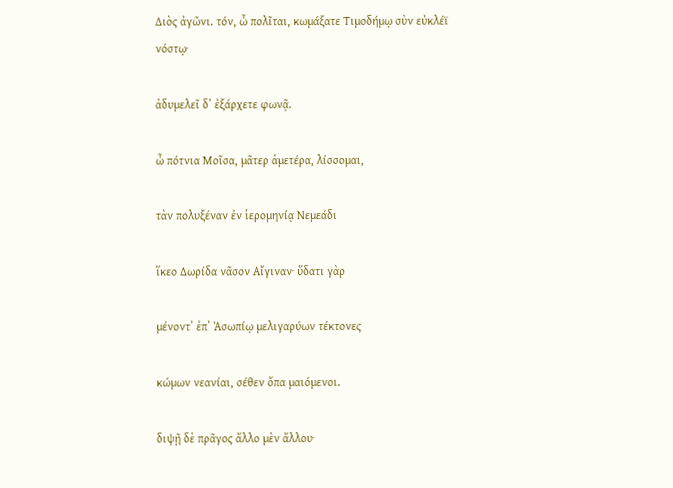Διὸς ἀγῶνι. τόν, ὦ πολῖται, κωμάξατε Τιμοδήμῳ σὺν εὐκλέϊ νόστῳ·

ἁδυμελεῖ δʼ ἐξάρχετε φωνᾷ.

ὦ πότνια Μοῖσα, μᾶτερ ἁμετέρα, λίσσομαι,

τὰν πολυξέναν ἐν ἱερομηνίᾳ Νεμεάδι

ἵκεο Δωρίδα νᾶσον Αἴγιναν· ὕδατι γὰρ

μένοντʼ ἐπʼ Ἀσωπίῳ μελιγαρύων τέκτονες

κώμων νεανίαι, σέθεν ὄπα μαιόμενοι.

διψῇ δὲ πρᾶγος ἄλλο μὲν ἄλλου·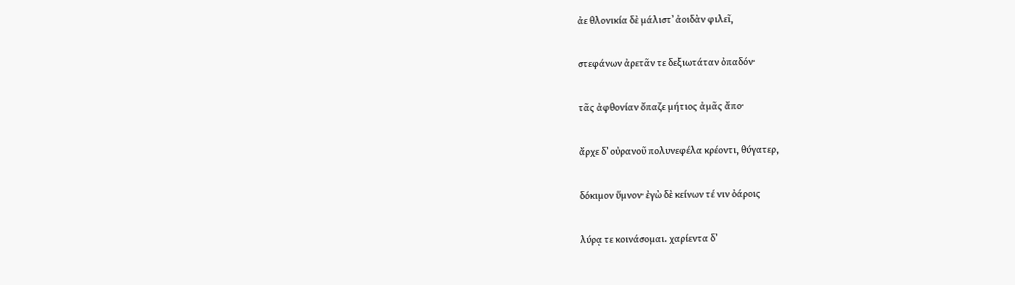ἀε θλονικία δὲ μάλιστʼ ἀοιδὰν φιλεῖ,

στεφάνων ἀρετᾶν τε δεξιωτάταν ὀπαδόν·

τᾶς ἀφθονίαν ὄπαζε μήτιος ἀμᾶς ἄπο·

ἄρχε δʼ οὐρανοῦ πολυνεφέλα κρέοντι, θύγατερ,

δόκιμον ὕμνον· ἐγὼ δὲ κείνων τέ νιν ὀάροις

λύρᾳ τε κοινάσομαι. χαρίεντα δʼ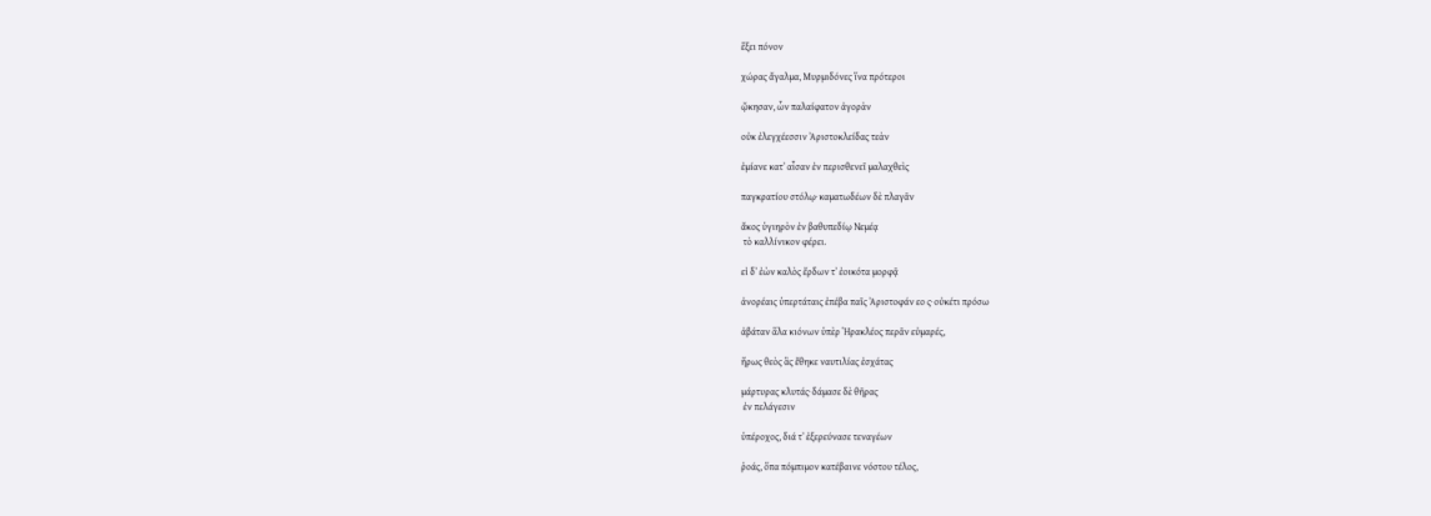ἕξει πόνον

χώρας ἄγαλμα, Μυρμιδόνες ἵνα πρότεροι

ᾤκησαν, ὧν παλαίφατον ἀγορὰν

οὐκ ἐλεγχέεσσιν Ἀριστοκλείδας τεὰν

ἐμίανε κατʼ αἶσαν ἐν περισθενεῖ μαλαχθεὶς

παγκρατίου στόλῳ· καματωδέων δὲ πλαγᾶν

ἄκος ὑγιηρὸν ἐν βαθυπεδίῳ Νεμέᾳ
 τὸ καλλίνικον φέρει.

εἰ δʼ ἐὼν καλὸς ἔρδων τʼ ἐοικότα μορφᾷ

ἀνορέαις ὑπερτάταις ἐπέβα παῖς Ἀριστοφάν εο ς· οὐκέτι πρόσω

ἀβάταν ἅλα κιόνων ὑπὲρ Ἡρακλέος περᾶν εὐμαρές,

ἥρως θεὸς ἃς ἔθηκε ναυτιλίας ἐσχάτας

μάρτυρας κλυτάς· δάμασε δὲ θῆρας
 ἐν πελάγεσιν

ὑπέροχος, διά τʼ ἐξερεύνασε τεναγέων

ῥοάς, ὅπα πόμπιμον κατέβαινε νόστου τέλος,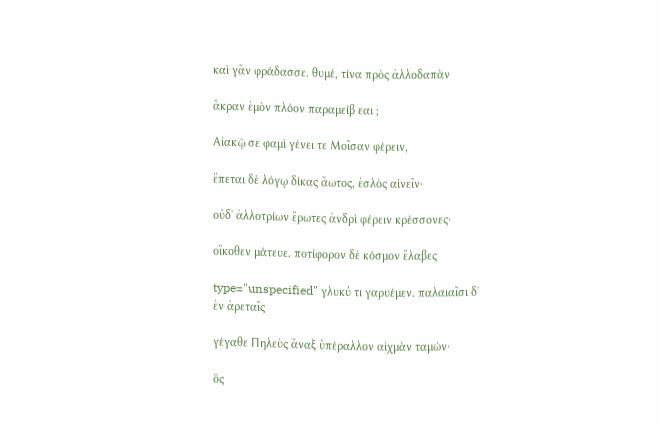καὶ γᾶν φράδασσε. θυμέ, τίνα πρὸς ἀλλοδαπὰν

ἄκραν ἐμὸν πλόον παραμείβ εαι ;

Αἰακῷ σε φαμὶ γένει τε Μοῖσαν φέρειν,

ἕπεται δὲ λόγῳ δίκας ἄωτος, ἐσλὸς αἰνεῖν·

οὐδʼ ἀλλοτρίων ἔρωτες ἀνδρὶ φέρειν κρέσσονες·

οἴκοθεν μάτευε. ποτίφορον δὲ κόσμον ἔλαβες

type="unspecified" γλυκύ τι γαρυέμεν. παλαιαῖσι δʼ ἐν ἀρεταῖς

γέγαθε Πηλεὺς ἄναξ ὑπέραλλον αἰχμὰν ταμών·

ὃς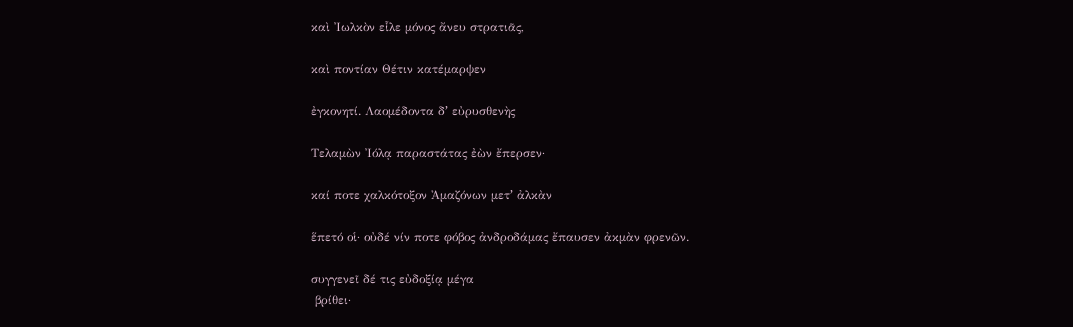καὶ Ἰωλκὸν εἷλε μόνος ἄνευ στρατιᾶς,

καὶ ποντίαν Θέτιν κατέμαρψεν

ἐγκονητί. Λαομέδοντα δʼ εὐρυσθενὴς

Τελαμὼν Ἰόλᾳ παραστάτας ἐὼν ἔπερσεν·

καί ποτε χαλκότοξον Ἀμαζόνων μετʼ ἀλκὰν

ἕπετό οἱ· οὐδέ νίν ποτε φόβος ἀνδροδάμας ἔπαυσεν ἀκμὰν φρενῶν.

συγγενεῖ δέ τις εὐδοξίᾳ μέγα
 βρίθει·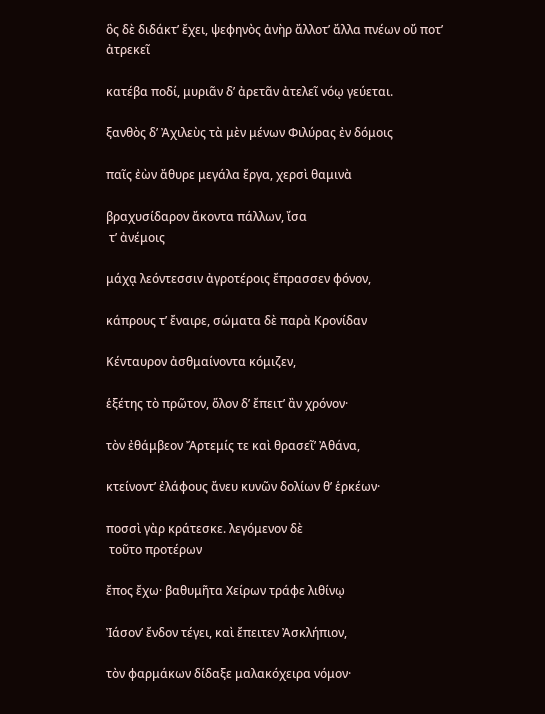ὃς δὲ διδάκτʼ ἔχει, ψεφηνὸς ἀνὴρ ἄλλοτʼ ἄλλα πνέων οὔ ποτʼ ἀτρεκεῖ

κατέβα ποδί, μυριᾶν δʼ ἀρετᾶν ἀτελεῖ νόῳ γεύεται.

ξανθὸς δʼ Ἀχιλεὺς τὰ μὲν μένων Φιλύρας ἐν δόμοις

παῖς ἐὼν ἄθυρε μεγάλα ἔργα, χερσὶ θαμινὰ

βραχυσίδαρον ἄκοντα πάλλων, ἴσα
 τʼ ἀνέμοις

μάχᾳ λεόντεσσιν ἀγροτέροις ἔπρασσεν φόνον,

κάπρους τʼ ἔναιρε, σώματα δὲ παρὰ Κρονίδαν

Κένταυρον ἀσθμαίνοντα κόμιζεν,

ἑξέτης τὸ πρῶτον, ὅλον δʼ ἔπειτʼ ἂν χρόνον·

τὸν ἐθάμβεον Ἄρτεμίς τε καὶ θρασεῖʼ Ἀθάνα,

κτείνοντʼ ἐλάφους ἄνευ κυνῶν δολίων θʼ ἑρκέων·

ποσσὶ γὰρ κράτεσκε. λεγόμενον δὲ
 τοῦτο προτέρων

ἔπος ἔχω· βαθυμῆτα Χείρων τράφε λιθίνῳ

Ἰάσονʼ ἔνδον τέγει, καὶ ἔπειτεν Ἀσκλήπιον,

τὸν φαρμάκων δίδαξε μαλακόχειρα νόμον·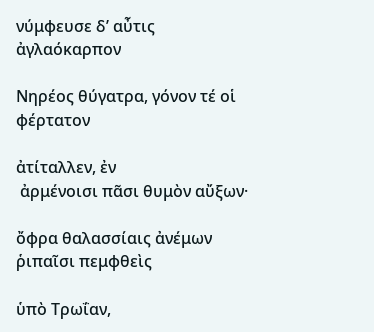νύμφευσε δʼ αὖτις ἀγλαόκαρπον

Νηρέος θύγατρα, γόνον τέ οἱ φέρτατον

ἀτίταλλεν, ἐν
 ἀρμένοισι πᾶσι θυμὸν αὔξων·

ὄφρα θαλασσίαις ἀνέμων ῥιπαῖσι πεμφθεὶς

ὑπὸ Τρωΐαν,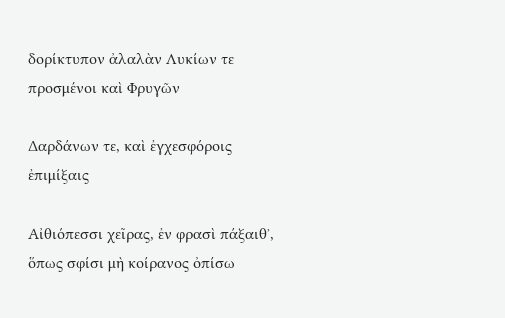δορίκτυπον ἀλαλὰν Λυκίων τε προσμένοι καὶ Φρυγῶν

Δαρδάνων τε, καὶ ἐγχεσφόροις ἐπιμίξαις

Αἰθιόπεσσι χεῖρας, ἐν φρασὶ πάξαιθʼ, ὅπως σφίσι μὴ κοίρανος ὀπίσω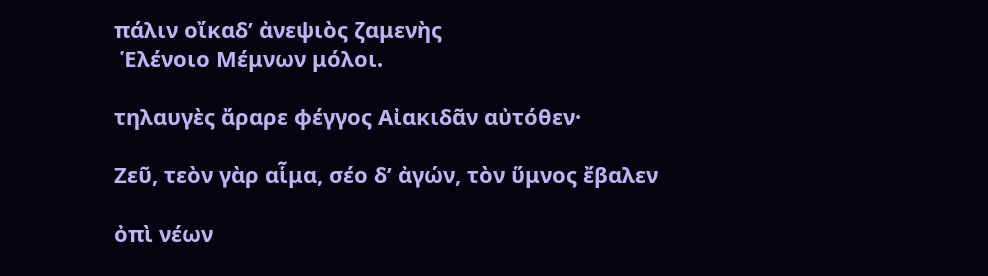πάλιν οἴκαδʼ ἀνεψιὸς ζαμενὴς
 Ἑλένοιο Μέμνων μόλοι.

τηλαυγὲς ἄραρε φέγγος Αἰακιδᾶν αὐτόθεν·

Ζεῦ, τεὸν γὰρ αἷμα, σέο δʼ ἀγών, τὸν ὕμνος ἔβαλεν

ὀπὶ νέων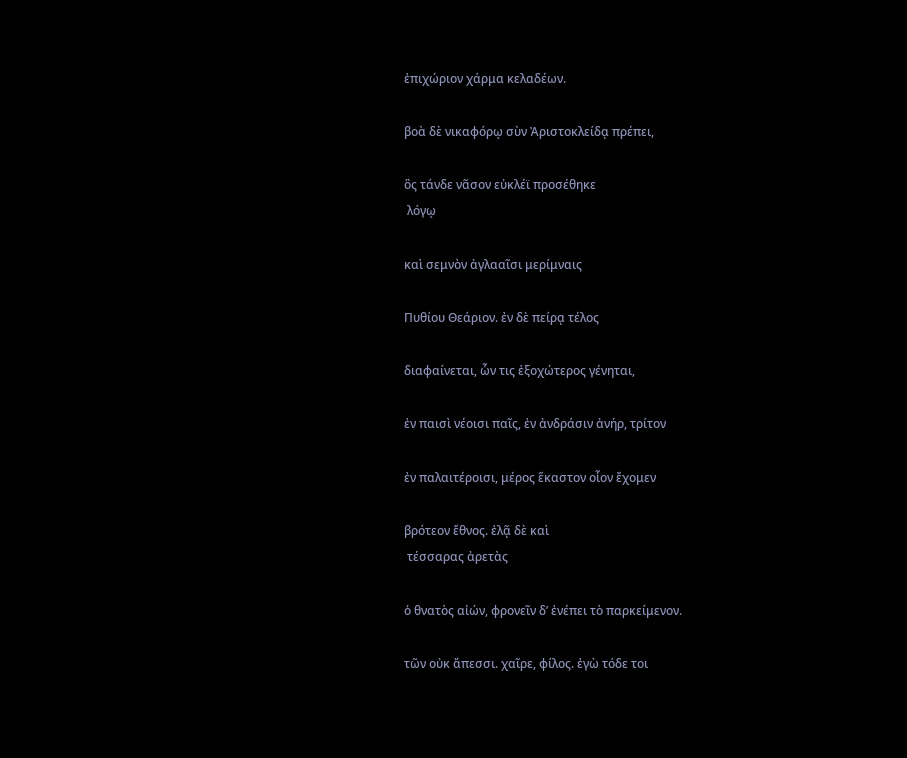ἐπιχώριον χάρμα κελαδέων.

βοὰ δὲ νικαφόρῳ σὺν Ἀριστοκλείδᾳ πρέπει,

ὃς τάνδε νᾶσον εὐκλέϊ προσέθηκε
 λόγῳ

καὶ σεμνὸν ἀγλααῖσι μερίμναις

Πυθίου Θεάριον. ἐν δὲ πείρᾳ τέλος

διαφαίνεται, ὧν τις ἐξοχώτερος γένηται,

ἐν παισὶ νέοισι παῖς, ἐν ἀνδράσιν ἀνήρ, τρίτον

ἐν παλαιτέροισι, μέρος ἕκαστον οἷον ἔχομεν

βρότεον ἔθνος. ἐλᾷ δὲ καὶ
 τέσσαρας ἀρετὰς

ὁ θνατὸς αἰών, φρονεῖν δʼ ἐνέπει τὸ παρκείμενον.

τῶν οὐκ ἄπεσσι. χαῖρε, φίλος. ἐγὼ τόδε τοι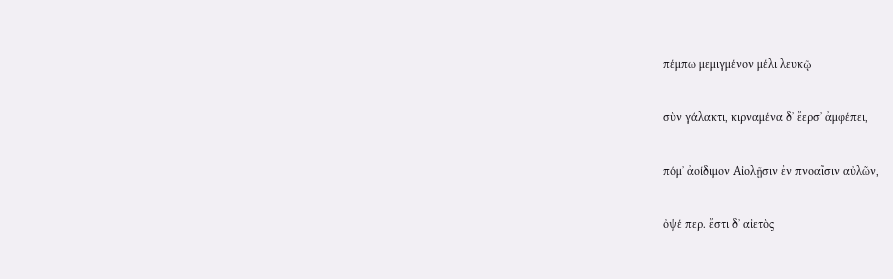πέμπω μεμιγμένον μέλι λευκῷ

σὺν γάλακτι, κιρναμένα δʼ ἔερσʼ ἀμφέπει,

πόμʼ ἀοίδιμον Αἰολῇσιν ἐν πνοαῖσιν αὐλῶν,

ὀψέ περ. ἔστι δʼ αἰετὸς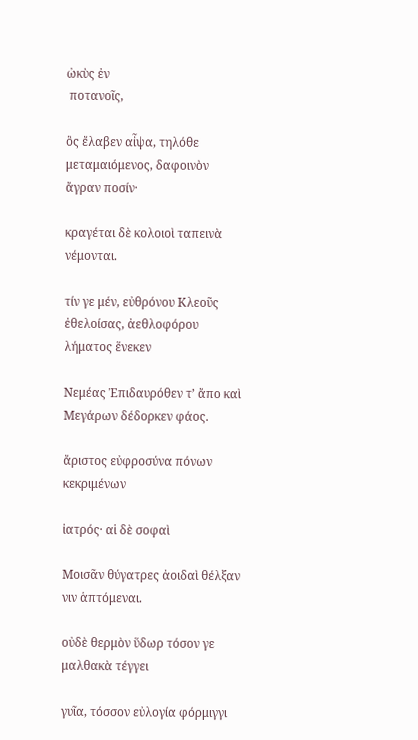ὠκὺς ἐν
 ποτανοῖς,

ὃς ἔλαβεν αἶψα, τηλόθε μεταμαιόμενος, δαφοινὸν ἄγραν ποσίν·

κραγέται δὲ κολοιοὶ ταπεινὰ νέμονται.

τίν γε μέν, εὐθρόνου Κλεοῦς ἐθελοίσας, ἀεθλοφόρου λήματος ἕνεκεν

Νεμέας Ἐπιδαυρόθεν τʼ ἄπο καὶ Μεγάρων δέδορκεν φάος.

ἄριστος εὐφροσύνα πόνων κεκριμένων

ἰατρός· αἱ δὲ σοφαὶ

Μοισᾶν θύγατρες ἀοιδαὶ θέλξαν νιν ἁπτόμεναι.

οὐδὲ θερμὸν ὕδωρ τόσον γε μαλθακὰ τέγγει

γυῖα, τόσσον εὐλογία φόρμιγγι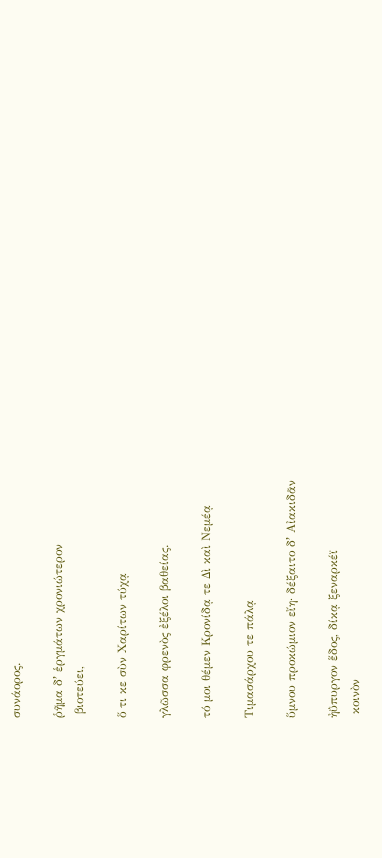συνάορος.

ῥῆμα δʼ ἑργμάτων χρονιώτερον
 βιοτεύει,

ὅ τι κε σὺν Χαρίτων τύχᾳ

γλῶσσα φρενὸς ἐξέλοι βαθείας.

τό μοι θέμεν Κρονίδᾳ τε Δὶ καὶ Νεμέᾳ

Τιμασάρχου τε πάλᾳ

ὕμνου προκώμιον εἴη· δέξαιτο δʼ Αἰακιδᾶν

ἠΰπυργον ἕδος, δίκᾳ ξεναρκέϊ
 κοινὸν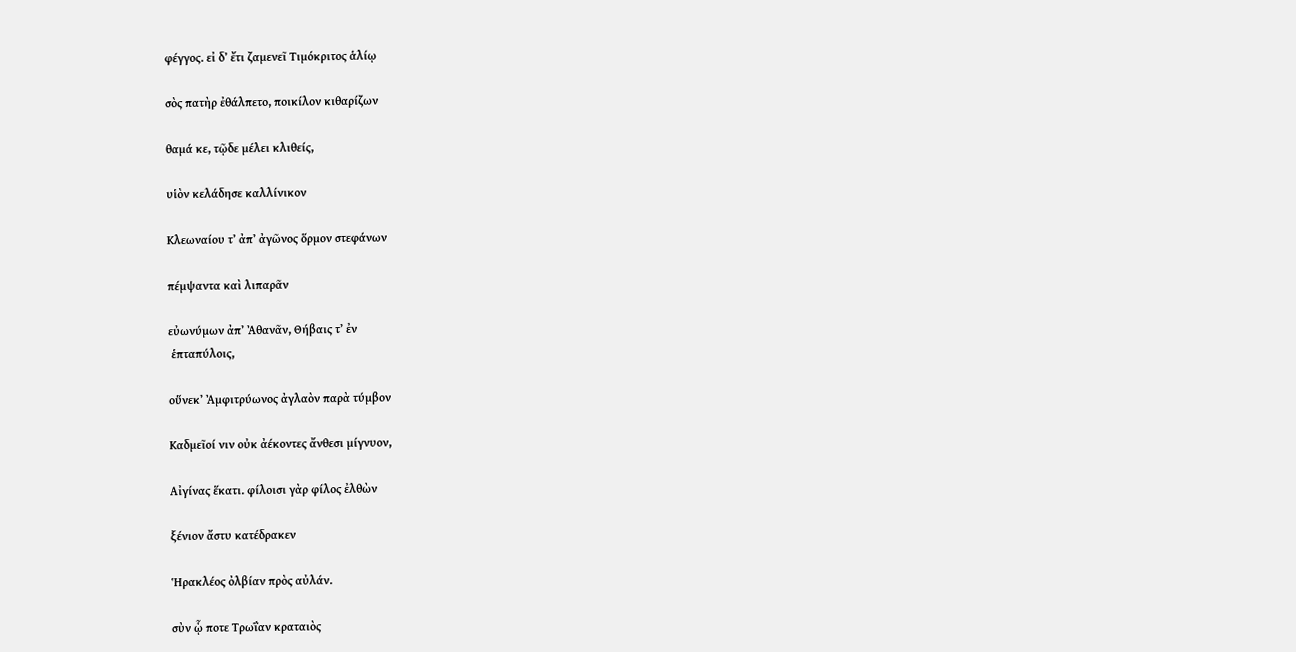φέγγος. εἰ δʼ ἔτι ζαμενεῖ Τιμόκριτος ἁλίῳ

σὸς πατὴρ ἐθάλπετο, ποικίλον κιθαρίζων

θαμά κε, τῷδε μέλει κλιθείς,

υἱὸν κελάδησε καλλίνικον

Κλεωναίου τʼ ἀπʼ ἀγῶνος ὅρμον στεφάνων

πέμψαντα καὶ λιπαρᾶν

εὐωνύμων ἀπʼ Ἀθανᾶν, Θήβαις τʼ ἐν
 ἑπταπύλοις,

οὕνεκʼ Ἀμφιτρύωνος ἀγλαὸν παρὰ τύμβον

Καδμεῖοί νιν οὐκ ἀέκοντες ἄνθεσι μίγνυον,

Αἰγίνας ἕκατι. φίλοισι γὰρ φίλος ἐλθὼν

ξένιον ἄστυ κατέδρακεν

Ἡρακλέος ὀλβίαν πρὸς αὐλάν.

σὺν ᾧ ποτε Τρωΐαν κραταιὸς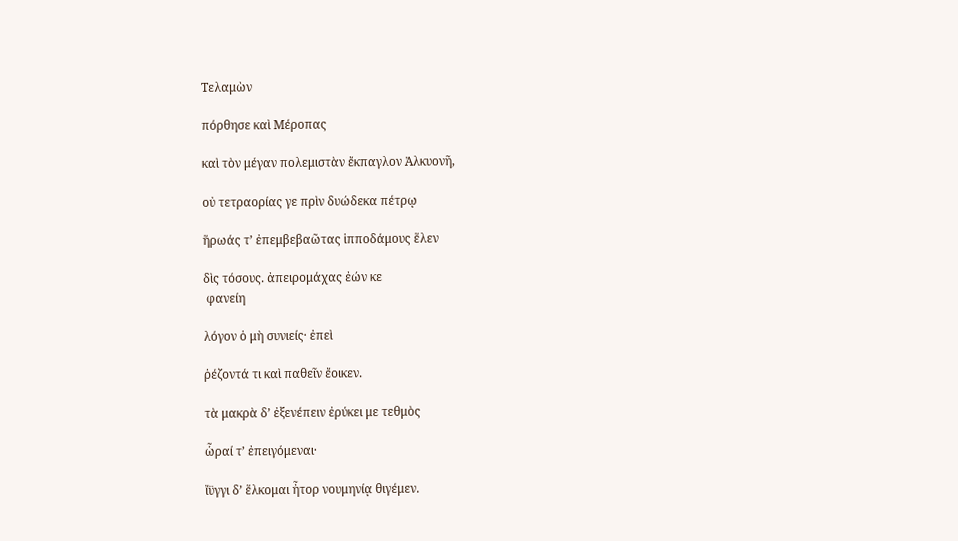Τελαμὼν

πόρθησε καὶ Μέροπας

καὶ τὸν μέγαν πολεμιστὰν ἔκπαγλον Ἀλκυονῆ,

οὐ τετραορίας γε πρὶν δυώδεκα πέτρῳ

ἥρωάς τʼ ἐπεμβεβαῶτας ἱπποδάμους ἕλεν

δὶς τόσους. ἀπειρομάχας ἐών κε
 φανείη

λόγον ὁ μὴ συνιείς· ἐπεὶ

ῥέζοντά τι καὶ παθεῖν ἔοικεν.

τὰ μακρὰ δʼ ἐξενέπειν ἐρύκει με τεθμὸς

ὧραί τʼ ἐπειγόμεναι·

ἴϋγγι δʼ ἕλκομαι ἦτορ νουμηνίᾳ θιγέμεν.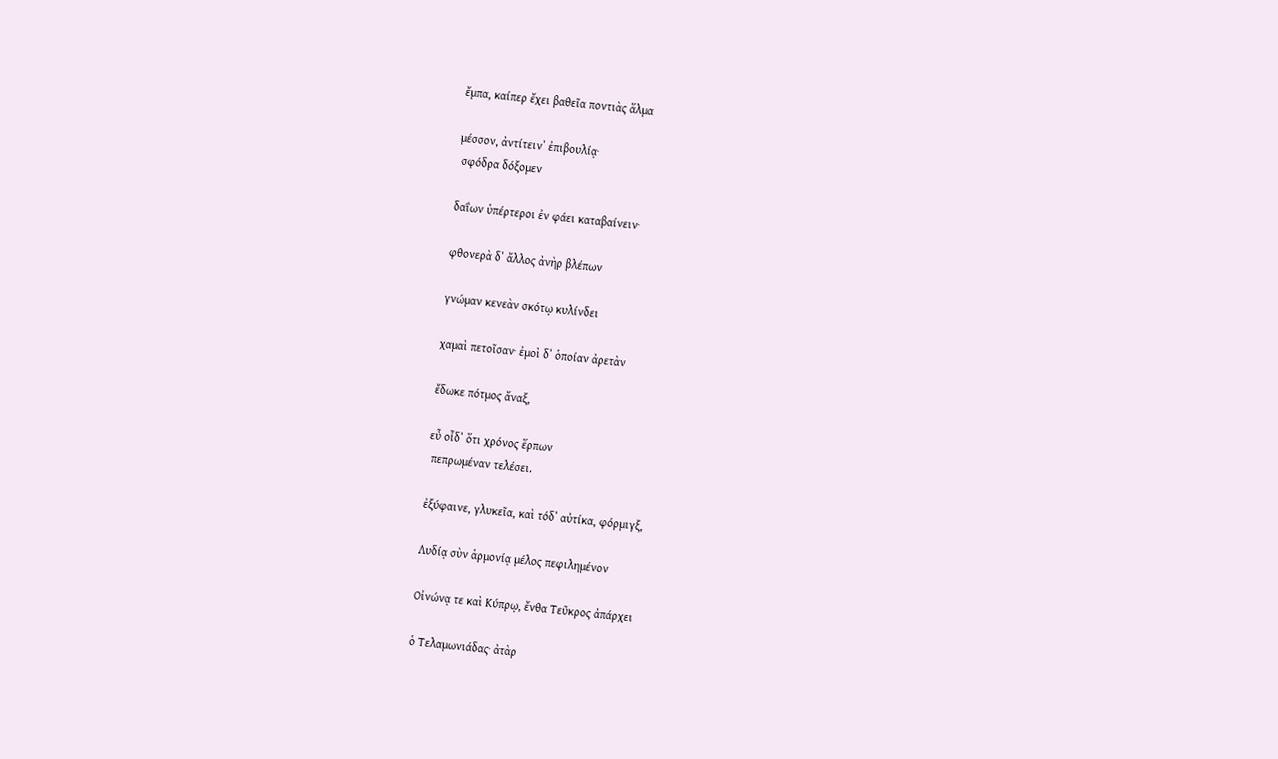ἔμπα, καίπερ ἔχει βαθεῖα ποντιὰς ἅλμα

μέσσον, ἀντίτεινʼ ἐπιβουλίᾳ·
 σφόδρα δόξομεν

δαΐων ὑπέρτεροι ἐν φάει καταβαίνειν·

φθονερὰ δʼ ἄλλος ἀνὴρ βλέπων

γνώμαν κενεὰν σκότῳ κυλίνδει

χαμαὶ πετοῖσαν· ἐμοὶ δʼ ὁποίαν ἀρετὰν

ἔδωκε πότμος ἄναξ,

εὖ οἶδʼ ὅτι χρόνος ἕρπων
 πεπρωμέναν τελέσει.

ἐξύφαινε, γλυκεῖα, καὶ τόδʼ αὐτίκα, φόρμιγξ,

Λυδίᾳ σὺν ἁρμονίᾳ μέλος πεφιλημένον

Οἰνώνᾳ τε καὶ Κύπρῳ, ἔνθα Τεῦκρος ἀπάρχει

ὁ Τελαμωνιάδας· ἀτὰρ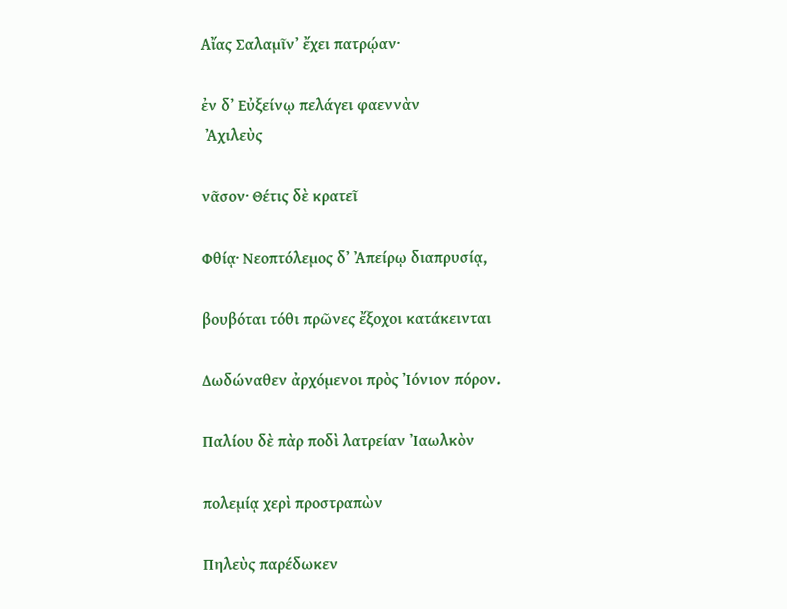Αἴας Σαλαμῖνʼ ἔχει πατρῴαν·

ἐν δʼ Εὐξείνῳ πελάγει φαεννὰν
 Ἀχιλεὺς

νᾶσον· Θέτις δὲ κρατεῖ

Φθίᾳ· Νεοπτόλεμος δʼ Ἀπείρῳ διαπρυσίᾳ,

βουβόται τόθι πρῶνες ἔξοχοι κατάκεινται

Δωδώναθεν ἀρχόμενοι πρὸς Ἰόνιον πόρον.

Παλίου δὲ πὰρ ποδὶ λατρείαν Ἰαωλκὸν

πολεμίᾳ χερὶ προστραπὼν

Πηλεὺς παρέδωκεν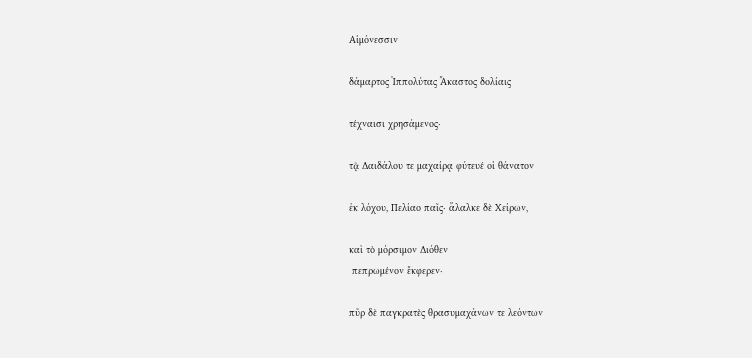Αἱμόνεσσιν

δάμαρτος Ἱππολύτας Ἄκαστος δολίαις

τέχναισι χρησάμενος·

τᾷ Δαιδάλου τε μαχαίρᾳ φύτευέ οἱ θάνατον

ἐκ λόχου, Πελίαο παῖς· ἄλαλκε δὲ Χείρων,

καὶ τὸ μόρσιμον Διόθεν
 πεπρωμένον ἔκφερεν·

πῦρ δὲ παγκρατὲς θρασυμαχάνων τε λεόντων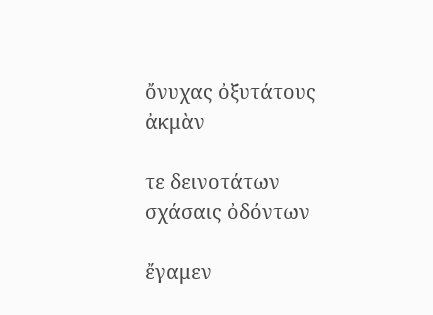ὄνυχας ὀξυτάτους ἀκμὰν

τε δεινοτάτων σχάσαις ὀδόντων

ἔγαμεν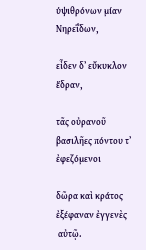ὑψιθρόνων μίαν Νηρεΐδων,

εἶδεν δʼ εὔκυκλον ἕδραν,

τᾶς οὐρανοῦ βασιλῆες πόντου τʼ ἐφεζόμενοι

δῶρα καὶ κράτος ἐξέφαναν ἐγγενὲς
 αὐτῷ.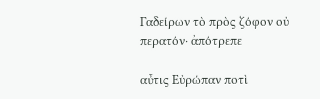Γαδείρων τὸ πρὸς ζόφον οὐ περατόν· ἀπότρεπε

αὖτις Εὐρώπαν ποτὶ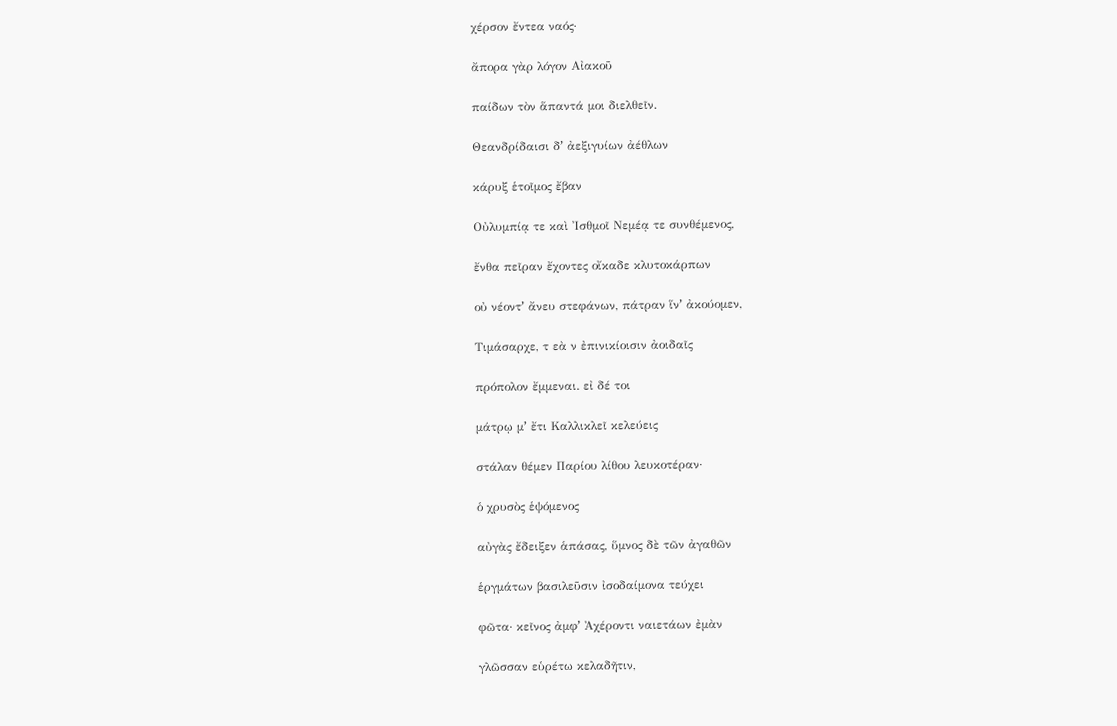χέρσον ἔντεα ναός·

ἄπορα γὰρ λόγον Αἰακοῦ

παίδων τὸν ἅπαντά μοι διελθεῖν.

Θεανδρίδαισι δʼ ἀεξιγυίων ἀέθλων

κάρυξ ἑτοῖμος ἔβαν

Οὐλυμπίᾳ τε καὶ Ἰσθμοῖ Νεμέᾳ τε συνθέμενος,

ἔνθα πεῖραν ἔχοντες οἴκαδε κλυτοκάρπων

οὐ νέοντʼ ἄνευ στεφάνων, πάτραν ἵνʼ ἀκούομεν,

Τιμάσαρχε, τ εὰ ν ἐπινικίοισιν ἀοιδαῖς

πρόπολον ἔμμεναι. εἰ δέ τοι

μάτρῳ μʼ ἔτι Καλλικλεῖ κελεύεις

στάλαν θέμεν Παρίου λίθου λευκοτέραν·

ὁ χρυσὸς ἑψόμενος

αὐγὰς ἔδειξεν ἁπάσας, ὕμνος δὲ τῶν ἀγαθῶν

ἑργμάτων βασιλεῦσιν ἰσοδαίμονα τεύχει

φῶτα· κεῖνος ἀμφʼ Ἀχέροντι ναιετάων ἐμὰν

γλῶσσαν εὑρέτω κελαδῆτιν,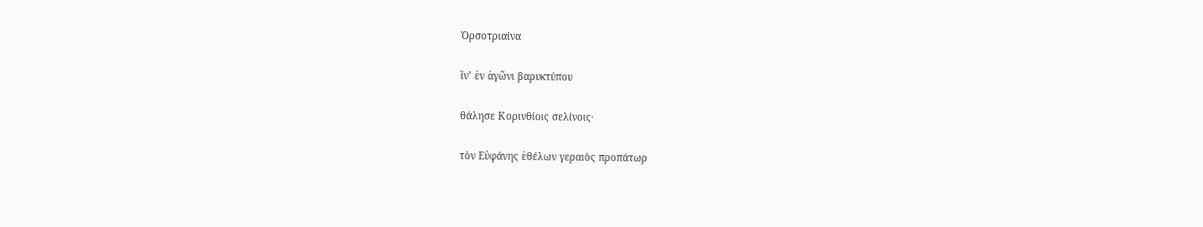Ὀρσοτριαίνα

ἵνʼ ἐν ἀγῶνι βαρυκτύπου

θάλησε Κορινθίοις σελίνοις·

τὸν Εὐφάνης ἐθέλων γεραιὸς προπάτωρ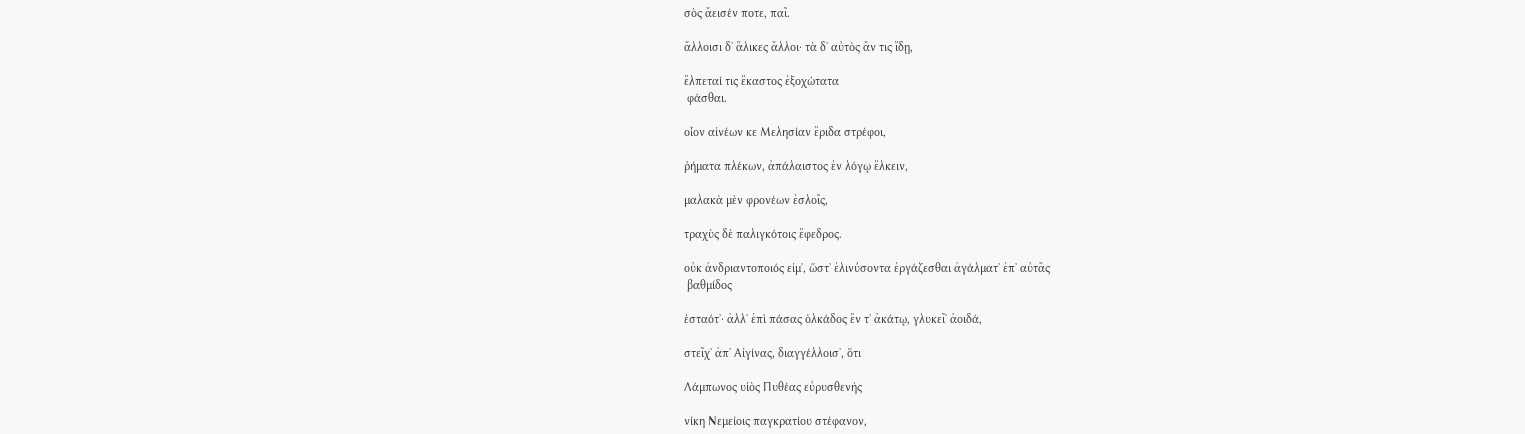σὸς ἄεισέν ποτε, παῖ.

ἄλλοισι δʼ ἅλικες ἄλλοι· τὰ δʼ αὐτὸς ἄν τις ἴδῃ,

ἔλπεταί τις ἕκαστος ἐξοχώτατα
 φάσθαι.

οἷον αἰνέων κε Μελησίαν ἔριδα στρέφοι,

ῥήματα πλέκων, ἀπάλαιστος ἐν λόγῳ ἕλκειν,

μαλακὰ μὲν φρονέων ἐσλοῖς,

τραχὺς δὲ παλιγκότοις ἔφεδρος.

οὐκ ἀνδριαντοποιός εἰμʼ, ὥστʼ ἐλινύσοντα ἐργάζεσθαι ἀγάλματʼ ἐπʼ αὐτᾶς
 βαθμίδος

ἑσταότʼ· ἀλλʼ ἐπὶ πάσας ὁλκάδος ἔν τʼ ἀκάτῳ, γλυκεῖʼ ἀοιδά,

στεῖχʼ ἀπʼ Αἰγίνας, διαγγέλλοισʼ, ὅτι

Λάμπωνος υἱὸς Πυθέας εὐρυσθενὴς

νίκη Νεμείοις παγκρατίου στέφανον,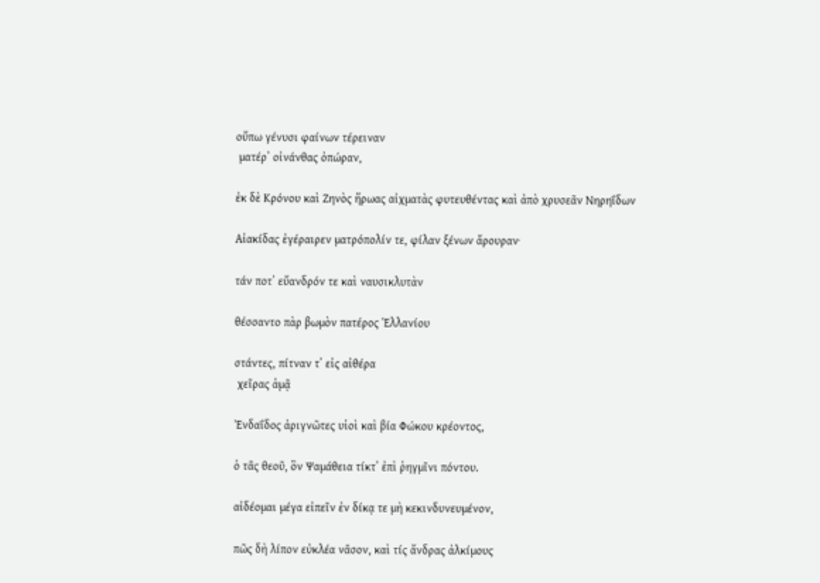οὔπω γένυσι φαίνων τέρειναν
 ματέρʼ οἰνάνθας ὀπώραν,

ἐκ δὲ Κρόνου καὶ Ζηνὸς ἥρωας αἰχματὰς φυτευθέντας καὶ ἀπὸ χρυσεᾶν Νηρηΐδων

Αἰακίδας ἐγέραιρεν ματρόπολίν τε, φίλαν ξένων ἄρουραν·

τάν ποτʼ εὔανδρόν τε καὶ ναυσικλυτὰν

θέσσαντο πὰρ βωμὸν πατέρος Ἑλλανίου

στάντες, πίτναν τʼ εἰς αἰθέρα
 χεῖρας ἁμᾷ

Ἐνδαΐδος ἀριγνῶτες υἱοὶ καὶ βία Φώκου κρέοντος,

ὁ τᾶς θεοῦ, ὃν Ψαμάθεια τίκτʼ ἐπὶ ῥηγμῖνι πόντου.

αἰδέομαι μέγα εἰπεῖν ἐν δίκᾳ τε μὴ κεκινδυνευμένον,

πῶς δὴ λίπον εὐκλέα νᾶσον, καὶ τίς ἄνδρας ἀλκίμους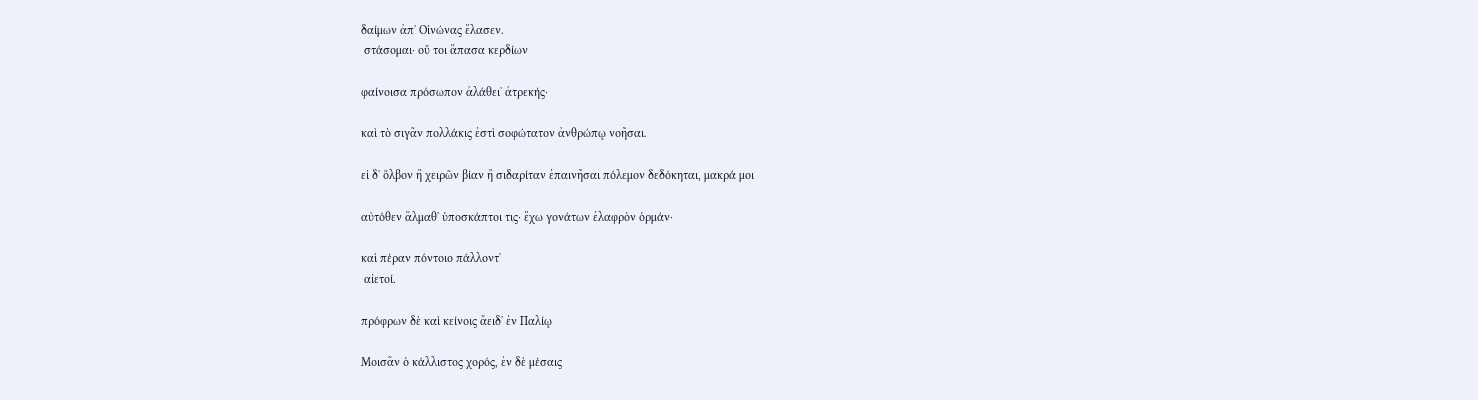δαίμων ἀπʼ Οἰνώνας ἔλασεν.
 στάσομαι· οὔ τοι ἅπασα κερδίων

φαίνοισα πρόσωπον ἀλάθειʼ ἀτρεκής·

καὶ τὸ σιγᾶν πολλάκις ἐστὶ σοφώτατον ἀνθρώπῳ νοῆσαι.

εἰ δʼ ὄλβον ἢ χειρῶν βίαν ἢ σιδαρίταν ἐπαινῆσαι πόλεμον δεδόκηται, μακρά μοι

αὐτόθεν ἅλμαθʼ ὑποσκάπτοι τις· ἔχω γονάτων ἐλαφρὸν ὁρμάν·

καὶ πέραν πόντοιο πάλλοντʼ
 αἰετοί.

πρόφρων δὲ καὶ κείνοις ἄειδʼ ἐν Παλίῳ

Μοισᾶν ὁ κάλλιστος χορός, ἐν δὲ μέσαις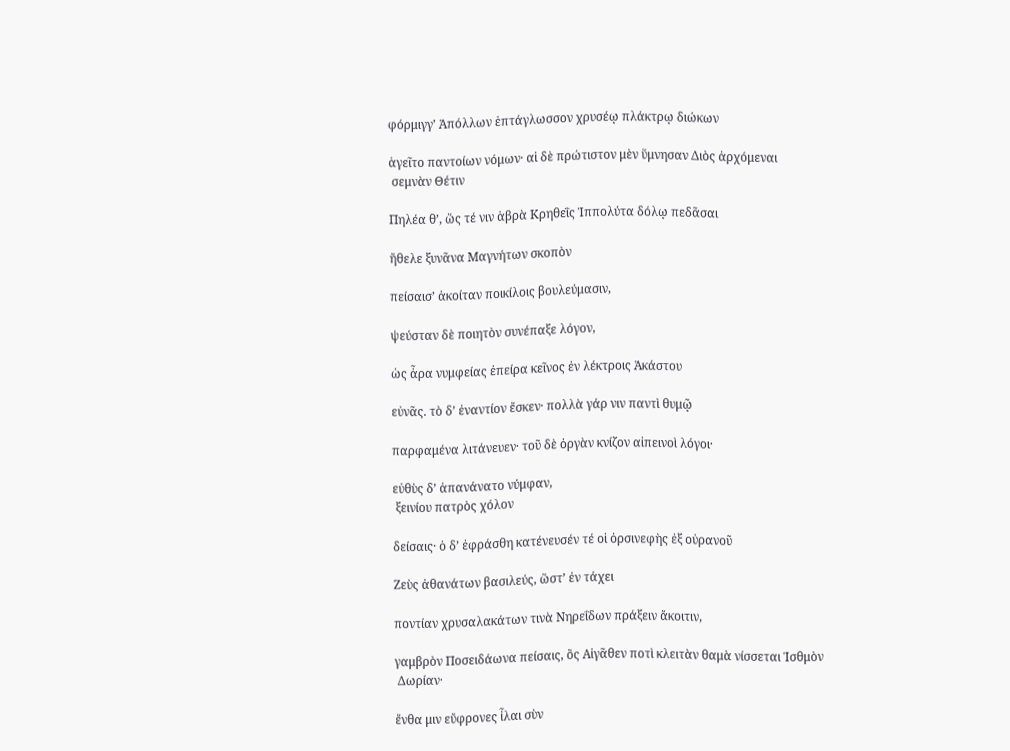φόρμιγγʼ Ἀπόλλων ἑπτάγλωσσον χρυσέῳ πλάκτρῳ διώκων

ἁγεῖτο παντοίων νόμων· αἱ δὲ πρώτιστον μὲν ὕμνησαν Διὸς ἀρχόμεναι
 σεμνὰν Θέτιν

Πηλέα θʼ, ὥς τέ νιν ἁβρὰ Κρηθεῒς Ἱππολύτα δόλῳ πεδᾶσαι

ἤθελε ξυνᾶνα Μαγνήτων σκοπὸν

πείσαισʼ ἀκοίταν ποικίλοις βουλεύμασιν,

ψεύσταν δὲ ποιητὸν συνέπαξε λόγον,

ὡς ἆρα νυμφείας ἐπείρα κεῖνος ἐν λέκτροις Ἀκάστου

εὐνᾶς. τὸ δʼ ἐναντίον ἔσκεν· πολλὰ γάρ νιν παντὶ θυμῷ

παρφαμένα λιτάνευεν· τοῦ δὲ ὀργὰν κνίζον αἰπεινοὶ λόγοι·

εὐθὺς δʼ ἀπανάνατο νύμφαν,
 ξεινίου πατρὸς χόλον

δείσαις· ὁ δʼ ἐφράσθη κατένευσέν τέ οἱ ὀρσινεφὴς ἐξ οὐρανοῦ

Ζεὺς ἀθανάτων βασιλεύς, ὥστʼ ἐν τάχει

ποντίαν χρυσαλακάτων τινὰ Νηρεΐδων πράξειν ἄκοιτιν,

γαμβρὸν Ποσειδάωνα πείσαις, ὃς Αἰγᾶθεν ποτὶ κλειτὰν θαμὰ νίσσεται Ἰσθμὸν
 Δωρίαν·

ἔνθα μιν εὔφρονες ἶλαι σὺν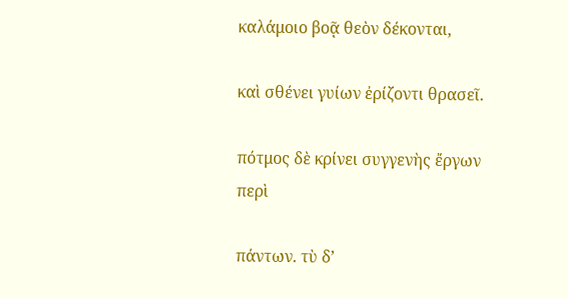καλάμοιο βοᾷ θεὸν δέκονται,

καὶ σθένει γυίων ἐρίζοντι θρασεῖ.

πότμος δὲ κρίνει συγγενὴς ἔργων περὶ

πάντων. τὺ δʼ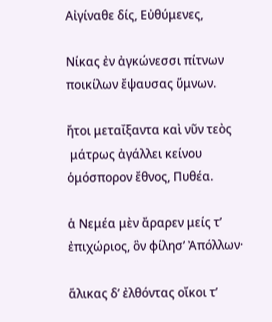Αἰγίναθε δίς, Εὐθύμενες,

Νίκας ἐν ἀγκώνεσσι πίτνων ποικίλων ἔψαυσας ὕμνων.

ἤτοι μεταΐξαντα καὶ νῦν τεὸς
 μάτρως ἀγάλλει κείνου ὁμόσπορον ἔθνος, Πυθέα.

ἁ Νεμέα μὲν ἄραρεν μείς τʼ ἐπιχώριος, ὃν φίλησʼ Ἀπόλλων·

ἅλικας δʼ ἐλθόντας οἴκοι τʼ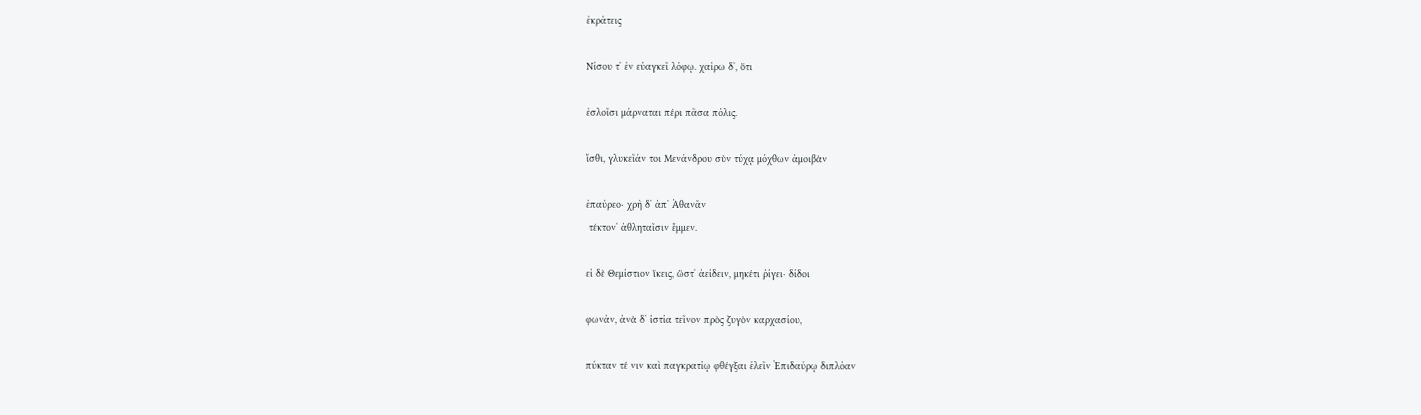ἐκράτεις

Νίσου τʼ ἐν εὐαγκεῖ λόφῳ. χαίρω δʼ, ὅτι

ἐσλοῖσι μάρναται πέρι πᾶσα πόλις.

ἴσθι, γλυκεῖάν τοι Μενάνδρου σὺν τύχᾳ μόχθων ἀμοιβὰν

ἐπαύρεο· χρὴ δʼ ἀπʼ Ἀθανᾶν
 τέκτονʼ ἀθληταῖσιν ἔμμεν.

εἰ δὲ Θεμίστιον ἵκεις, ὥστʼ ἀείδειν, μηκέτι ῥίγει· δίδοι

φωνάν, ἀνὰ δʼ ἱστία τεῖνον πρὸς ζυγὸν καρχασίου,

πύκταν τέ νιν καὶ παγκρατίῳ φθέγξαι ἑλεῖν Ἐπιδαύρῳ διπλόαν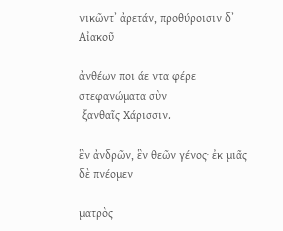νικῶντʼ ἀρετάν, προθύροισιν δʼ Αἰακοῦ

ἀνθέων ποι άε ντα φέρε στεφανώματα σὺν
 ξανθαῖς Χάρισσιν.

ἓν ἀνδρῶν, ἓν θεῶν γένος· ἐκ μιᾶς δὲ πνέομεν

ματρὸς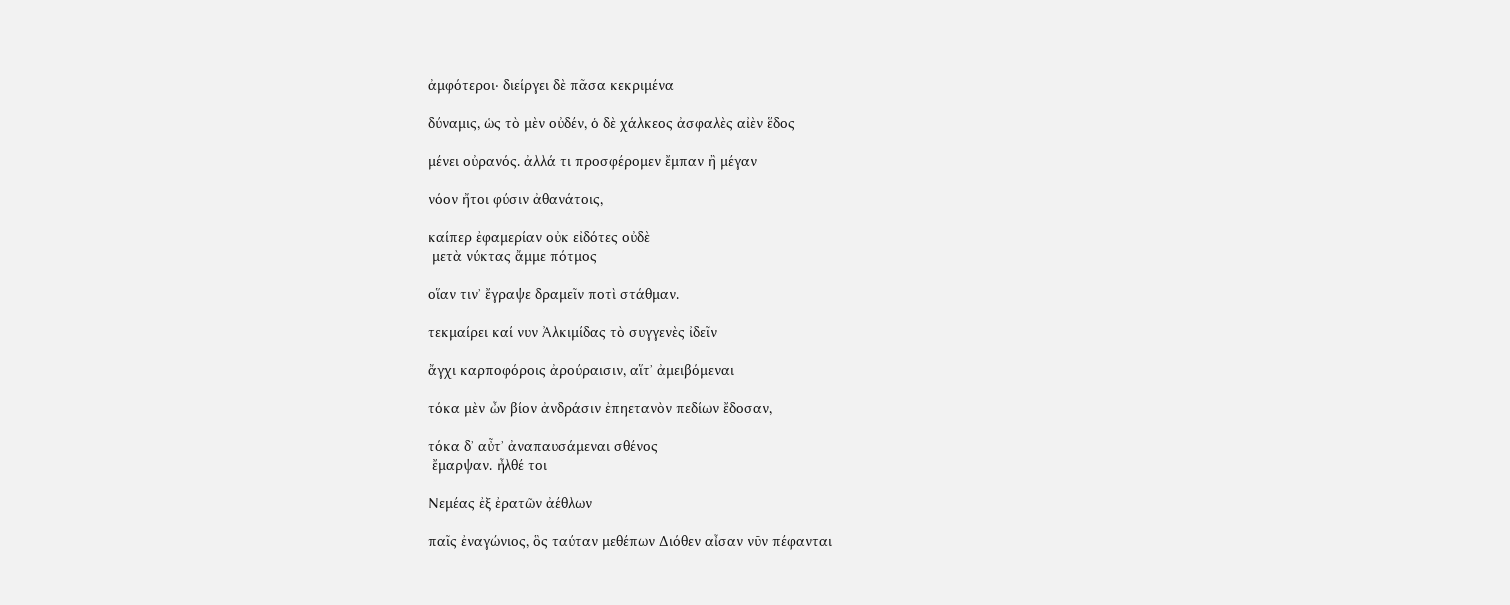ἀμφότεροι· διείργει δὲ πᾶσα κεκριμένα

δύναμις, ὡς τὸ μὲν οὐδέν, ὁ δὲ χάλκεος ἀσφαλὲς αἰὲν ἕδος

μένει οὐρανός. ἀλλά τι προσφέρομεν ἔμπαν ἢ μέγαν

νόον ἤτοι φύσιν ἀθανάτοις,

καίπερ ἐφαμερίαν οὐκ εἰδότες οὐδὲ
 μετὰ νύκτας ἄμμε πότμος

οἵαν τινʼ ἔγραψε δραμεῖν ποτὶ στάθμαν.

τεκμαίρει καί νυν Ἀλκιμίδας τὸ συγγενὲς ἰδεῖν

ἄγχι καρποφόροις ἀρούραισιν, αἵτʼ ἀμειβόμεναι

τόκα μὲν ὦν βίον ἀνδράσιν ἐπηετανὸν πεδίων ἔδοσαν,

τόκα δʼ αὖτʼ ἀναπαυσάμεναι σθένος
 ἔμαρψαν. ἦλθέ τοι

Νεμέας ἐξ ἐρατῶν ἀέθλων

παῖς ἐναγώνιος, ὃς ταύταν μεθέπων Διόθεν αἶσαν νῦν πέφανται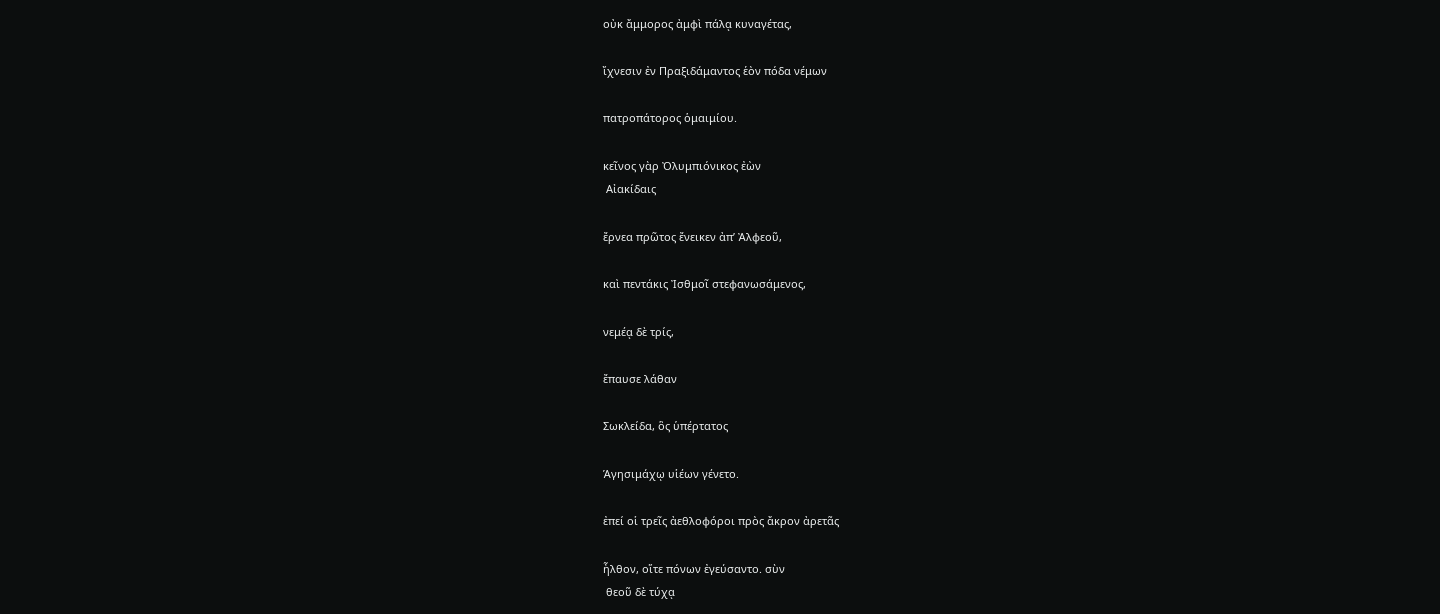οὐκ ἄμμορος ἀμφὶ πάλᾳ κυναγέτας,

ἴχνεσιν ἐν Πραξιδάμαντος ἑὸν πόδα νέμων

πατροπάτορος ὁμαιμίου.

κεῖνος γὰρ Ὀλυμπιόνικος ἐὼν
 Αἰακίδαις

ἔρνεα πρῶτος ἔνεικεν ἀπʼ Ἀλφεοῦ,

καὶ πεντάκις Ἰσθμοῖ στεφανωσάμενος,

νεμέᾳ δὲ τρίς,

ἔπαυσε λάθαν

Σωκλείδα, ὃς ὑπέρτατος

Ἁγησιμάχῳ υἱέων γένετο.

ἐπεί οἱ τρεῖς ἀεθλοφόροι πρὸς ἄκρον ἀρετᾶς

ἦλθον, οἵτε πόνων ἐγεύσαντο. σὺν
 θεοῦ δὲ τύχᾳ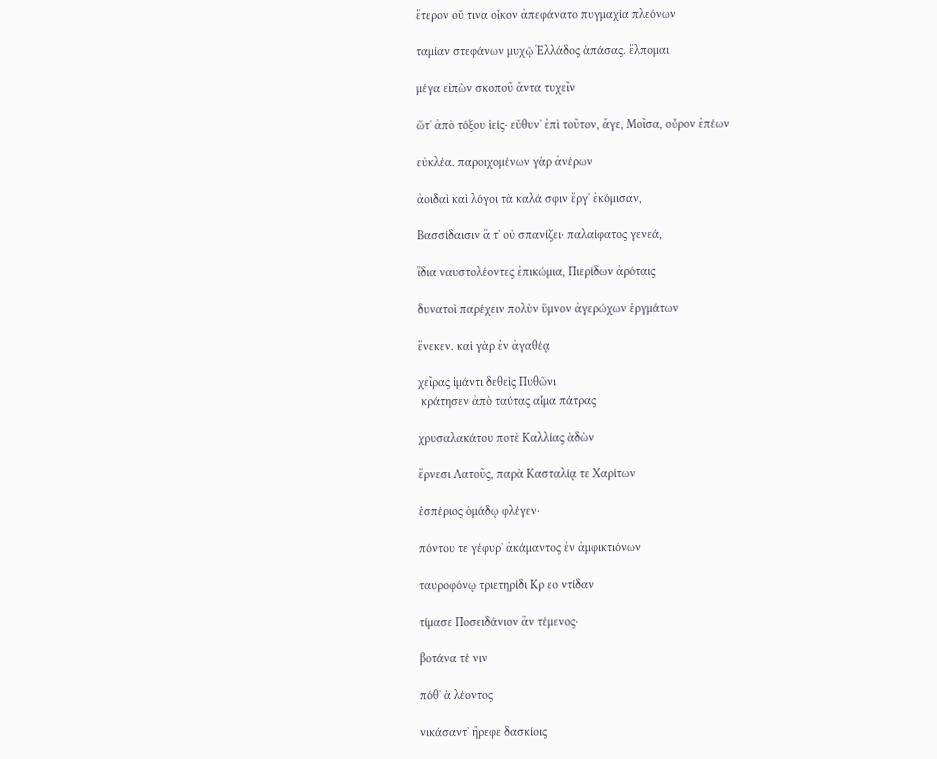ἕτερον οὔ τινα οἶκον ἀπεφάνατο πυγμαχία πλεόνων

ταμίαν στεφάνων μυχῷ Ἑλλάδος ἁπάσας. ἔλπομαι

μέγα εἰπὼν σκοποῦ ἄντα τυχεῖν

ὥτʼ ἀπὸ τόξου ἱείς· εὔθυνʼ ἐπὶ τοῦτον, ἄγε, Μοῖσα, οὖρον ἐπέων

εὐκλέα. παροιχομένων γὰρ ἀνέρων

ἀοιδαὶ καὶ λόγοι τὰ καλά σφιν ἔργʼ ἐκόμισαν,

Βασσίδαισιν ἅ τʼ οὐ σπανίζει· παλαίφατος γενεά,

ἴδια ναυστολέοντες ἐπικώμια, Πιερίδων ἀρόταις

δυνατοὶ παρέχειν πολὺν ὕμνον ἀγερώχων ἑργμάτων

ἕνεκεν. καὶ γὰρ ἐν ἀγαθέᾳ

χεῖρας ἱμάντι δεθεὶς Πυθῶνι
 κράτησεν ἀπὸ ταύτας αἷμα πάτρας

χρυσαλακάτου ποτὲ Καλλίας ἁδὼν

ἔρνεσι Λατοῦς, παρὰ Κασταλίᾳ τε Χαρίτων

ἑσπέριος ὁμάδῳ φλέγεν·

πόντου τε γέφυρʼ ἀκάμαντος ἐν ἀμφικτιόνων

ταυροφόνῳ τριετηρίδι Κρ εο ντίδαν

τίμασε Ποσειδάνιον ἂν τέμενος·

βοτάνα τέ νιν

πόθʼ ἁ λέοντος

νικάσαντʼ ἤρεφε δασκίοις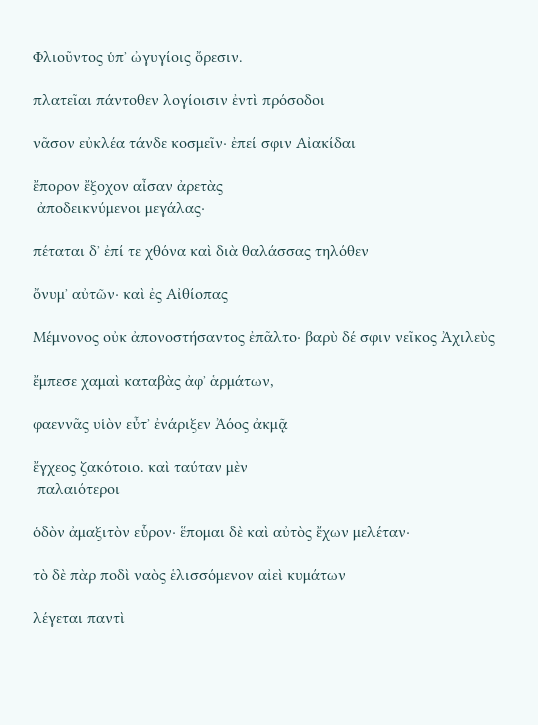Φλιοῦντος ὑπʼ ὠγυγίοις ὄρεσιν.

πλατεῖαι πάντοθεν λογίοισιν ἐντὶ πρόσοδοι

νᾶσον εὐκλέα τάνδε κοσμεῖν· ἐπεί σφιν Αἰακίδαι

ἔπορον ἔξοχον αἶσαν ἀρετὰς
 ἀποδεικνύμενοι μεγάλας·

πέταται δʼ ἐπί τε χθόνα καὶ διὰ θαλάσσας τηλόθεν

ὄνυμʼ αὐτῶν· καὶ ἐς Αἰθίοπας

Μέμνονος οὐκ ἀπονοστήσαντος ἐπᾶλτο· βαρὺ δέ σφιν νεῖκος Ἀχιλεὺς

ἔμπεσε χαμαὶ καταβὰς ἀφʼ ἁρμάτων,

φαεννᾶς υἱὸν εὖτʼ ἐνάριξεν Ἀόος ἀκμᾷ

ἔγχεος ζακότοιο. καὶ ταύταν μὲν
 παλαιότεροι

ὁδὸν ἀμαξιτὸν εὗρον· ἕπομαι δὲ καὶ αὐτὸς ἔχων μελέταν·

τὸ δὲ πὰρ ποδὶ ναὸς ἑλισσόμενον αἰεὶ κυμάτων

λέγεται παντὶ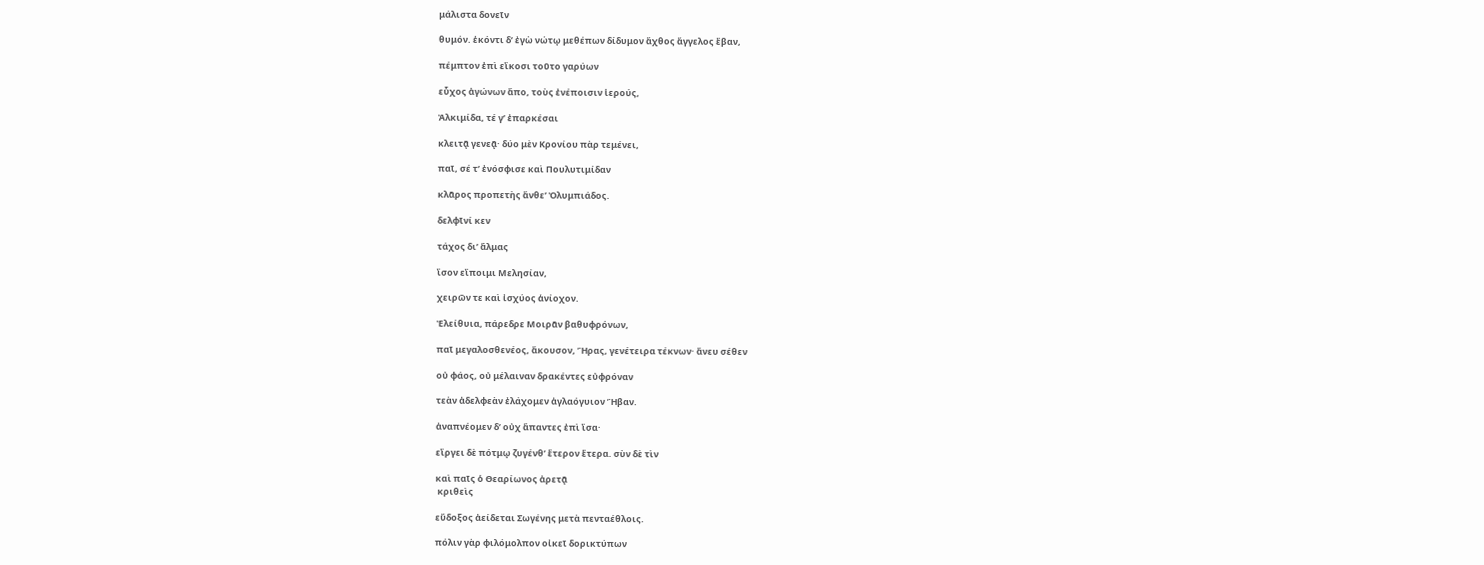μάλιστα δονεῖν

θυμόν. ἑκόντι δʼ ἐγὼ νώτῳ μεθέπων δίδυμον ἄχθος ἄγγελος ἔβαν,

πέμπτον ἐπὶ εἴκοσι τοῦτο γαρύων

εὖχος ἀγώνων ἄπο, τοὺς ἐνέποισιν ἱερούς,

Ἀλκιμίδα, τέ γʼ ἐπαρκέσαι

κλειτᾷ γενεᾷ· δύο μὲν Κρονίου πὰρ τεμένει,

παῖ, σέ τʼ ἐνόσφισε καὶ Πουλυτιμίδαν

κλᾶρος προπετὴς ἄνθεʼ Ὀλυμπιάδος.

δελφῖνί κεν

τάχος διʼ ἅλμας

ἴσον εἴποιμι Μελησίαν,

χειρῶν τε καὶ ἰσχύος ἁνίοχον.

Ἐλείθυια, πάρεδρε Μοιρᾶν βαθυφρόνων,

παῖ μεγαλοσθενέος, ἄκουσον, Ἥρας, γενέτειρα τέκνων· ἄνευ σέθεν

οὐ φάος, οὐ μέλαιναν δρακέντες εὐφρόναν

τεὰν ἀδελφεὰν ἐλάχομεν ἀγλαόγυιον Ἥβαν.

ἀναπνέομεν δʼ οὐχ ἅπαντες ἐπὶ ἴσα·

εἴργει δὲ πότμῳ ζυγένθʼ ἕτερον ἕτερα. σὺν δὲ τὶν

καὶ παῖς ὁ Θεαρίωνος ἀρετᾷ
 κριθεὶς

εὔδοξος ἀείδεται Σωγένης μετὰ πενταέθλοις.

πόλιν γὰρ φιλόμολπον οἰκεῖ δορικτύπων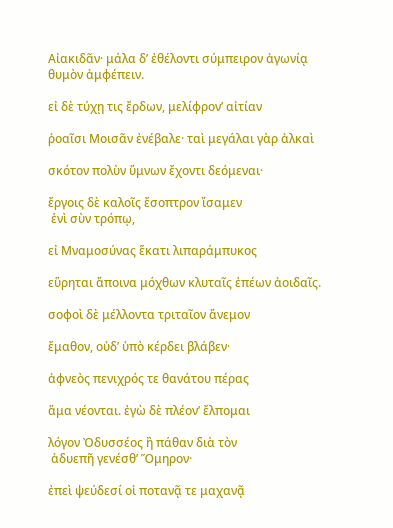Αἰακιδᾶν· μάλα δʼ ἐθέλοντι σύμπειρον ἀγωνίᾳ θυμὸν ἀμφέπειν.

εἰ δὲ τύχῃ τις ἔρδων, μελίφρονʼ αἰτίαν

ῥοαῖσι Μοισᾶν ἐνέβαλε· ταὶ μεγάλαι γὰρ ἀλκαὶ

σκότον πολὺν ὕμνων ἔχοντι δεόμεναι·

ἔργοις δὲ καλοῖς ἔσοπτρον ἴσαμεν
 ἑνὶ σὺν τρόπῳ,

εἰ Μναμοσύνας ἕκατι λιπαράμπυκος

εὕρηται ἄποινα μόχθων κλυταῖς ἐπέων ἀοιδαῖς.

σοφοὶ δὲ μέλλοντα τριταῖον ἄνεμον

ἔμαθον, οὐδʼ ὑπὸ κέρδει βλάβεν·

ἀφνεὸς πενιχρός τε θανάτου πέρας

ἅμα νέονται. ἐγὼ δὲ πλέονʼ ἔλπομαι

λόγον Ὀδυσσέος ἢ πάθαν διὰ τὸν
 ἁδυεπῆ γενέσθʼ Ὅμηρον·

ἐπεὶ ψεύδεσί οἱ ποτανᾷ τε μαχανᾷ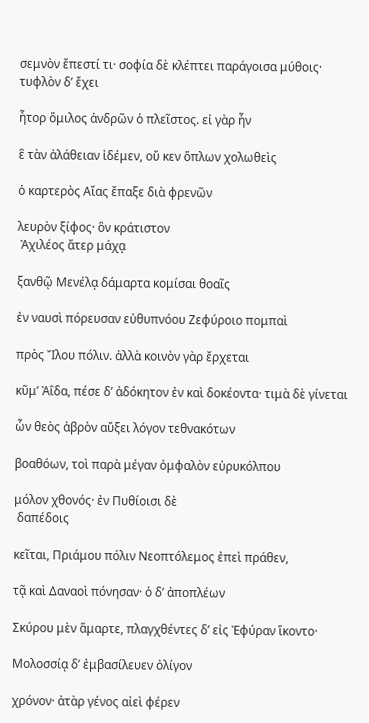σεμνὸν ἔπεστί τι· σοφία δὲ κλέπτει παράγοισα μύθοις· τυφλὸν δʼ ἔχει

ἦτορ ὅμιλος ἀνδρῶν ὁ πλεῖστος. εἰ γὰρ ἦν

ἓ τὰν ἀλάθειαν ἰδέμεν, οὔ κεν ὅπλων χολωθεὶς

ὁ καρτερὸς Αἴας ἔπαξε διὰ φρενῶν

λευρὸν ξίφος· ὃν κράτιστον
 Ἀχιλέος ἄτερ μάχᾳ

ξανθῷ Μενέλᾳ δάμαρτα κομίσαι θοαῖς

ἐν ναυσὶ πόρευσαν εὐθυπνόου Ζεφύροιο πομπαὶ

πρὸς Ἴλου πόλιν. ἀλλὰ κοινὸν γὰρ ἔρχεται

κῦμʼ Ἀΐδα, πέσε δʼ ἀδόκητον ἐν καὶ δοκέοντα· τιμὰ δὲ γίνεται

ὧν θεὸς ἁβρὸν αὔξει λόγον τεθνακότων

βοαθόων, τοὶ παρὰ μέγαν ὀμφαλὸν εὐρυκόλπου

μόλον χθονός· ἐν Πυθίοισι δὲ
 δαπέδοις

κεῖται, Πριάμου πόλιν Νεοπτόλεμος ἐπεὶ πράθεν,

τᾷ καὶ Δαναοὶ πόνησαν· ὁ δʼ ἀποπλέων

Σκύρου μὲν ἅμαρτε, πλαγχθέντες δʼ εἰς Ἐφύραν ἵκοντο·

Μολοσσίᾳ δʼ ἐμβασίλευεν ὀλίγον

χρόνον· ἀτὰρ γένος αἰεὶ φέρεν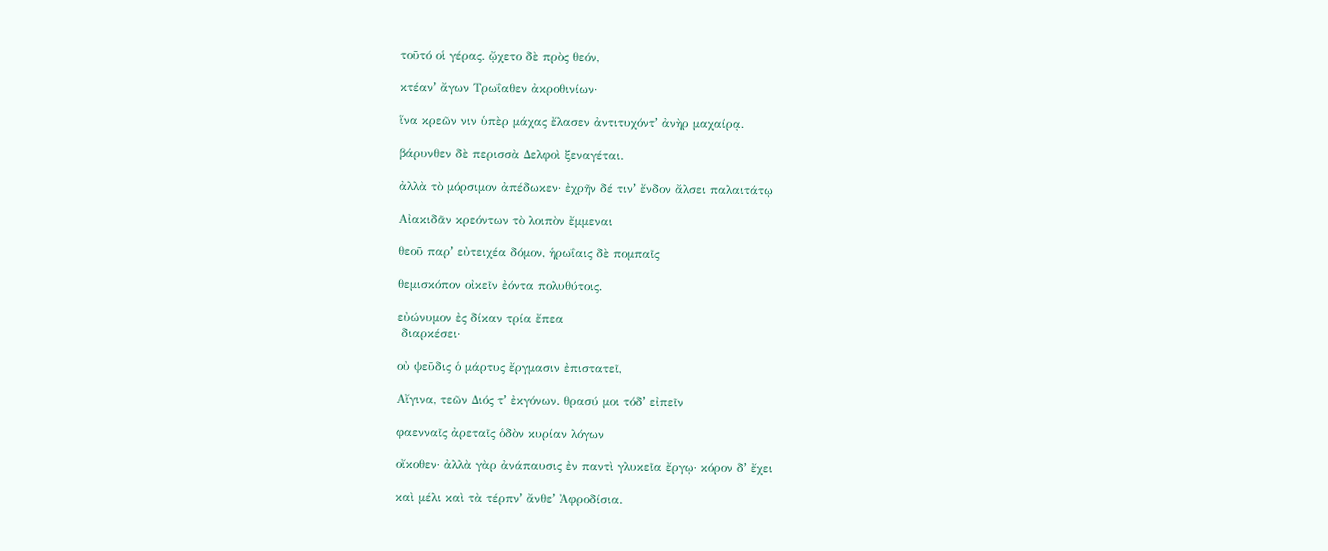τοῦτό οἱ γέρας. ᾤχετο δὲ πρὸς θεόν,

κτέανʼ ἄγων Τρωΐαθεν ἀκροθινίων·

ἵνα κρεῶν νιν ὑπὲρ μάχας ἔλασεν ἀντιτυχόντʼ ἀνὴρ μαχαίρᾳ.

βάρυνθεν δὲ περισσὰ Δελφοὶ ξεναγέται.

ἀλλὰ τὸ μόρσιμον ἀπέδωκεν· ἐχρῆν δέ τινʼ ἔνδον ἄλσει παλαιτάτῳ

Αἰακιδᾶν κρεόντων τὸ λοιπὸν ἔμμεναι

θεοῦ παρʼ εὐτειχέα δόμον, ἡρωΐαις δὲ πομπαῖς

θεμισκόπον οἰκεῖν ἐόντα πολυθύτοις.

εὐώνυμον ἐς δίκαν τρία ἔπεα
 διαρκέσει·

οὐ ψεῦδις ὁ μάρτυς ἔργμασιν ἐπιστατεῖ,

Αἴγινα, τεῶν Διός τʼ ἐκγόνων. θρασύ μοι τόδʼ εἰπεῖν

φαενναῖς ἀρεταῖς ὁδὸν κυρίαν λόγων

οἴκοθεν· ἀλλὰ γὰρ ἀνάπαυσις ἐν παντὶ γλυκεῖα ἔργῳ· κόρον δʼ ἔχει

καὶ μέλι καὶ τὰ τέρπνʼ ἄνθεʼ Ἀφροδίσια.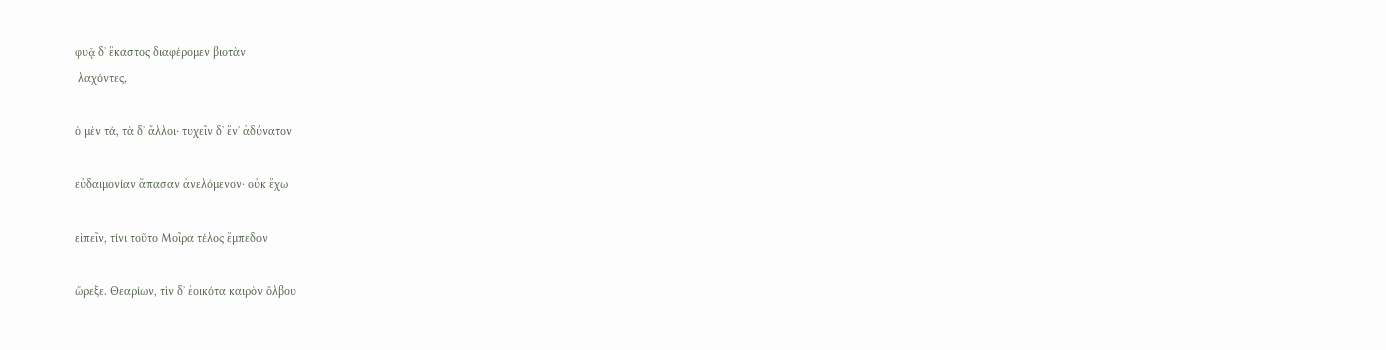φυᾷ δʼ ἕκαστος διαφέρομεν βιοτὰν
 λαχόντες,

ὁ μὲν τά, τὰ δʼ ἄλλοι· τυχεῖν δʼ ἕνʼ ἀδύνατον

εὐδαιμονίαν ἅπασαν ἀνελόμενον· οὐκ ἔχω

εἰπεῖν, τίνι τοῦτο Μοῖρα τέλος ἔμπεδον

ὤρεξε. Θεαρίων, τὶν δʼ ἐοικότα καιρὸν ὄλβου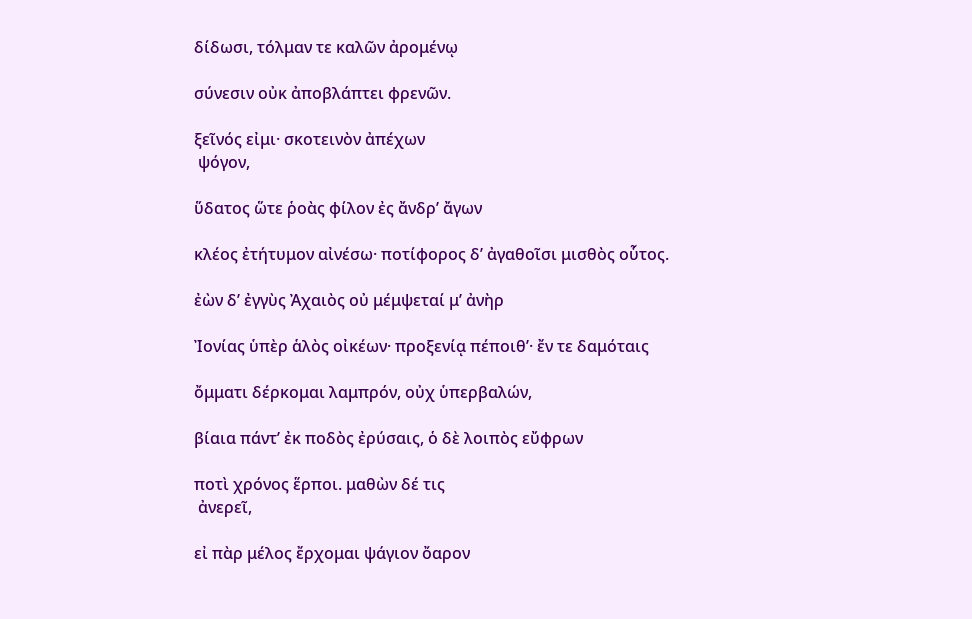δίδωσι, τόλμαν τε καλῶν ἀρομένῳ

σύνεσιν οὐκ ἀποβλάπτει φρενῶν.

ξεῖνός εἰμι· σκοτεινὸν ἀπέχων
 ψόγον,

ὕδατος ὥτε ῥοὰς φίλον ἐς ἄνδρʼ ἄγων

κλέος ἐτήτυμον αἰνέσω· ποτίφορος δʼ ἀγαθοῖσι μισθὸς οὗτος.

ἐὼν δʼ ἐγγὺς Ἀχαιὸς οὐ μέμψεταί μʼ ἀνὴρ

Ἰονίας ὑπὲρ ἁλὸς οἰκέων· προξενίᾳ πέποιθʼ· ἔν τε δαμόταις

ὄμματι δέρκομαι λαμπρόν, οὐχ ὑπερβαλών,

βίαια πάντʼ ἐκ ποδὸς ἐρύσαις, ὁ δὲ λοιπὸς εὔφρων

ποτὶ χρόνος ἕρποι. μαθὼν δέ τις
 ἀνερεῖ,

εἰ πὰρ μέλος ἔρχομαι ψάγιον ὄαρον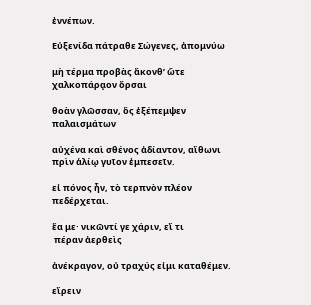ἐννέπων.

Εὐξενίδα πάτραθε Σώγενες, ἀπομνύω

μὴ τέρμα προβὰς ἄκονθʼ ὥτε χαλκοπάρᾳον ὄρσαι

θοὰν γλῶσσαν, ὃς ἐξέπεμψεν παλαισμάτων

αὐχένα καὶ σθένος ἀδίαντον, αἴθωνι πρὶν ἁλίῳ γυῖον ἐμπεσεῖν.

εἰ πόνος ἦν, τὸ τερπνὸν πλέον πεδέρχεται.

ἔα με· νικῶντί γε χάριν, εἴ τι
 πέραν ἀερθεὶς

ἀνέκραγον, οὐ τραχύς εἰμι καταθέμεν.

εἴρειν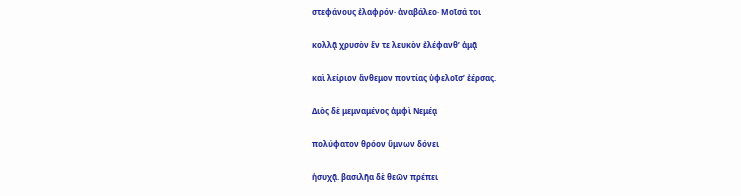στεφάνους ἐλαφρόν· ἀναβάλεο· Μοῖσά τοι

κολλᾷ χρυσὸν ἔν τε λευκὸν ἐλέφανθʼ ἁμᾷ

καὶ λείριον ἄνθεμον ποντίας ὑφελοῖσʼ ἐέρσας.

Διὸς δὲ μεμναμένος ἀμφὶ Νεμέᾳ

πολύφατον θρόον ὕμνων δόνει

ἡσυχᾷ. βασιλῆα δὲ θεῶν πρέπει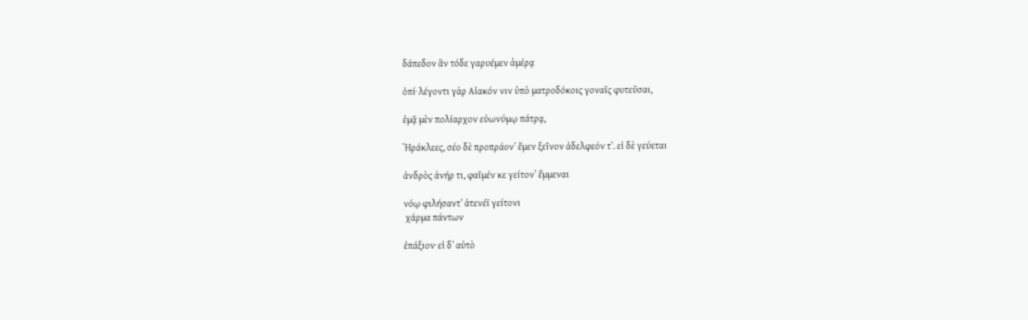δάπεδον ἂν τόδε γαρυέμεν ἁμέρᾳ

ὀπί· λέγοντι γὰρ Αἰακόν νιν ὑπὸ ματροδόκοις γοναῖς φυτεῦσαι,

ἐμᾷ μὲν πολίαρχον εὐωνύμῳ πάτρᾳ,

Ἡράκλεες, σέο δὲ προπράονʼ ἔμεν ξεῖνον ἀδελφεόν τʼ. εἰ δὲ γεύεται

ἀνδρὸς ἀνήρ τι, φαῖμέν κε γείτονʼ ἔμμεναι

νόῳ φιλήσαντʼ ἀτενέϊ γείτονι
 χάρμα πάντων

ἐπάξιον· εἰ δʼ αὐτὸ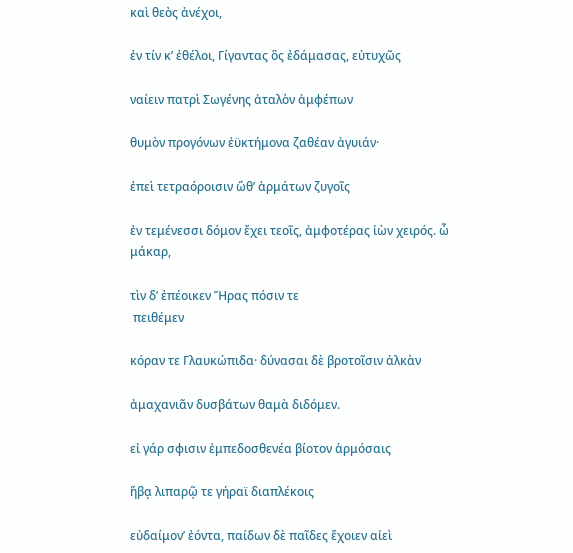καὶ θεὸς ἀνέχοι,

ἐν τίν κʼ ἐθέλοι, Γίγαντας ὃς ἐδάμασας, εὐτυχῶς

ναίειν πατρὶ Σωγένης ἀταλὸν ἀμφέπων

θυμὸν προγόνων ἐϋκτήμονα ζαθέαν ἀγυιάν·

ἐπεὶ τετραόροισιν ὥθʼ ἁρμάτων ζυγοῖς

ἐν τεμένεσσι δόμον ἔχει τεοῖς, ἀμφοτέρας ἰὼν χειρός. ὦ μάκαρ,

τὶν δʼ ἐπέοικεν Ἥρας πόσιν τε
 πειθέμεν

κόραν τε Γλαυκώπιδα· δύνασαι δὲ βροτοῖσιν ἀλκὰν

ἀμαχανιᾶν δυσβάτων θαμὰ διδόμεν.

εἰ γάρ σφισιν ἐμπεδοσθενέα βίοτον ἁρμόσαις

ἥβᾳ λιπαρῷ τε γήραϊ διαπλέκοις

εὐδαίμονʼ ἐόντα, παίδων δὲ παῖδες ἔχοιεν αἰεὶ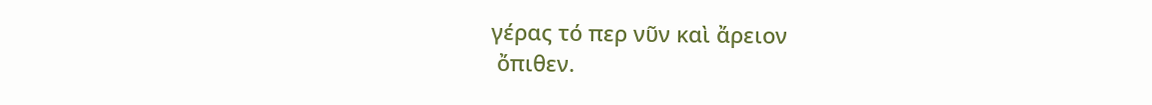γέρας τό περ νῦν καὶ ἄρειον
 ὄπιθεν.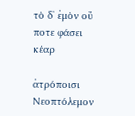τὸ δʼ ἐμὸν οὔ ποτε φάσει κέαρ

ἀτρόποισι Νεοπτόλεμον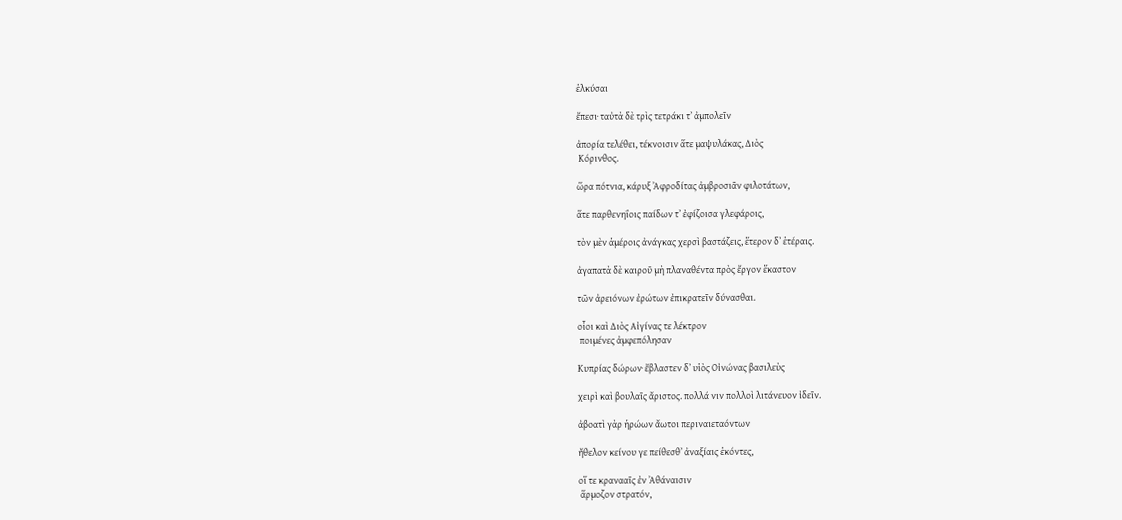ἑλκύσαι

ἔπεσι· ταὐτὰ δὲ τρὶς τετράκι τʼ ἀμπολεῖν

ἀπορία τελέθει, τέκνοισιν ἅτε μαψυλάκας, Διὸς
 Κόρινθος.

ὥρα πότνια, κάρυξ Ἀφροδίτας ἀμβροσιᾶν φιλοτάτων,

ἅτε παρθενηΐοις παίδων τʼ ἐφίζοισα γλεφάροις,

τὸν μὲν ἁμέροις ἀνάγκας χερσὶ βαστάζεις, ἕτερον δʼ ἑτέραις.

ἀγαπατὰ δὲ καιροῦ μὴ πλαναθέντα πρὸς ἔργον ἕκαστον

τῶν ἀρειόνων ἐρώτων ἐπικρατεῖν δύνασθαι.

οἷοι καὶ Διὸς Αἰγίνας τε λέκτρον
 ποιμένες ἀμφεπόλησαν

Κυπρίας δώρων· ἔβλαστεν δʼ υἱὸς Οἰνώνας βασιλεὺς

χειρὶ καὶ βουλαῖς ἄριστος. πολλά νιν πολλοὶ λιτάνευον ἰδεῖν.

ἀβοατὶ γὰρ ἡρώων ἄωτοι περιναιεταόντων

ἤθελον κείνου γε πείθεσθʼ ἀναξίαις ἑκόντες,

οἵ τε κρανααῖς ἐν Ἀθάναισιν
 ἅρμοζον στρατόν,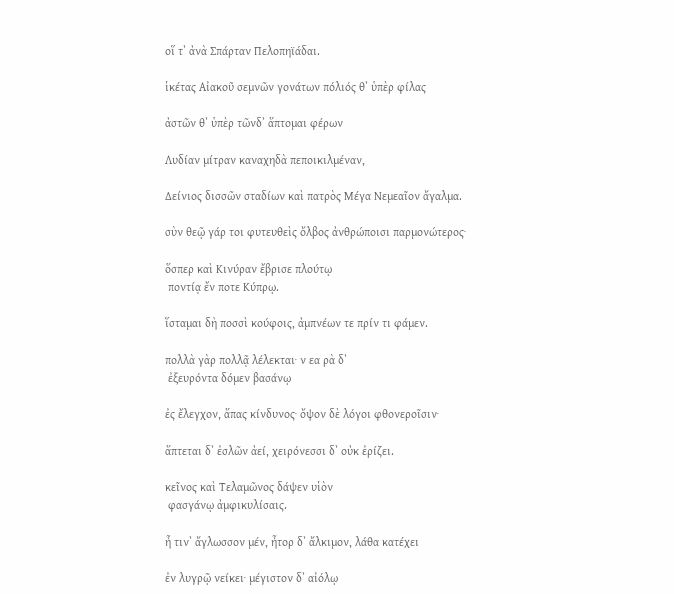οἵ τʼ ἀνὰ Σπάρταν Πελοπηϊάδαι.

ἱκέτας Αἰακοῦ σεμνῶν γονάτων πόλιός θʼ ὑπὲρ φίλας

ἀστῶν θʼ ὑπὲρ τῶνδʼ ἅπτομαι φέρων

Λυδίαν μίτραν καναχηδὰ πεποικιλμέναν,

Δείνιος δισσῶν σταδίων καὶ πατρὸς Μέγα Νεμεαῖον ἄγαλμα.

σὺν θεῷ γάρ τοι φυτευθεὶς ὄλβος ἀνθρώποισι παρμονώτερος·

ὅσπερ καὶ Κινύραν ἔβρισε πλούτῳ
 ποντίᾳ ἔν ποτε Κύπρῳ.

ἵσταμαι δὴ ποσσὶ κούφοις, ἀμπνέων τε πρίν τι φάμεν.

πολλὰ γὰρ πολλᾷ λέλεκται· ν εα ρὰ δʼ
 ἐξευρόντα δόμεν βασάνῳ

ἐς ἔλεγχον, ἅπας κίνδυνος· ὄψον δὲ λόγοι φθονεροῖσιν·

ἅπτεται δʼ ἐσλῶν ἀεί, χειρόνεσσι δʼ οὐκ ἐρίζει.

κεῖνος καὶ Τελαμῶνος δάψεν υἱὸν
 φασγάνῳ ἀμφικυλίσαις.

ἦ τινʼ ἄγλωσσον μέν, ἦτορ δʼ ἄλκιμον, λάθα κατέχει

ἐν λυγρῷ νείκει· μέγιστον δʼ αἰόλῳ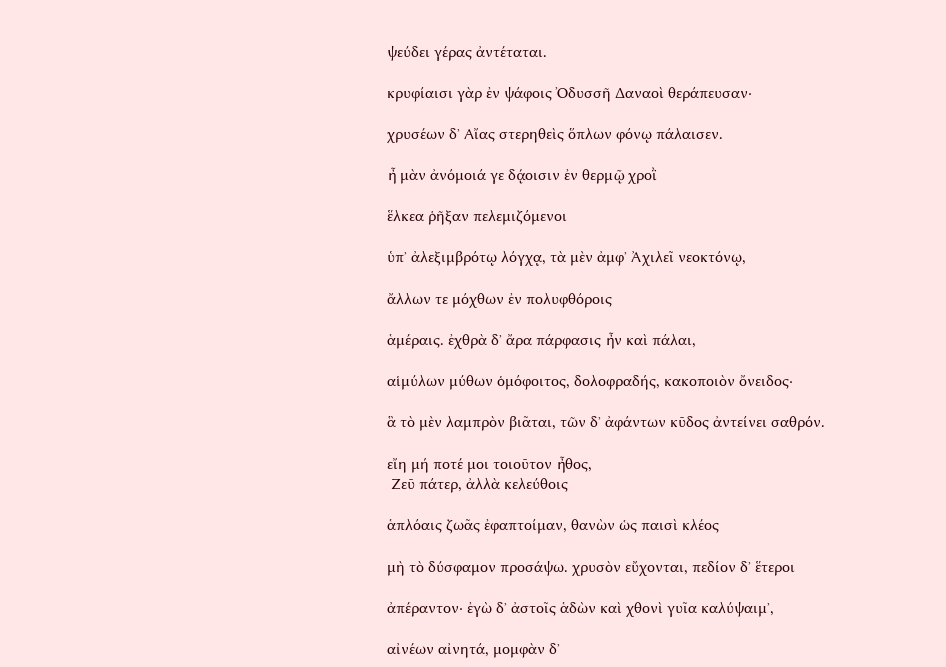ψεύδει γέρας ἀντέταται.

κρυφίαισι γὰρ ἐν ψάφοις Ὀδυσσῆ Δαναοὶ θεράπευσαν·

χρυσέων δʼ Αἴας στερηθεὶς ὅπλων φόνῳ πάλαισεν.

ἦ μὰν ἀνόμοιά γε δᾴοισιν ἐν θερμῷ χροῒ

ἕλκεα ῥῆξαν πελεμιζόμενοι

ὑπʼ ἀλεξιμβρότῳ λόγχᾳ, τὰ μὲν ἀμφʼ Ἀχιλεῖ νεοκτόνῳ,

ἄλλων τε μόχθων ἐν πολυφθόροις

ἁμέραις. ἐχθρὰ δʼ ἄρα πάρφασις ἦν καὶ πάλαι,

αἱμύλων μύθων ὁμόφοιτος, δολοφραδής, κακοποιὸν ὄνειδος·

ἃ τὸ μὲν λαμπρὸν βιᾶται, τῶν δʼ ἀφάντων κῦδος ἀντείνει σαθρόν.

εἴη μή ποτέ μοι τοιοῦτον ἦθος,
 Ζεῦ πάτερ, ἀλλὰ κελεύθοις

ἁπλόαις ζωᾶς ἐφαπτοίμαν, θανὼν ὡς παισὶ κλέος

μὴ τὸ δύσφαμον προσάψω. χρυσὸν εὔχονται, πεδίον δʼ ἕτεροι

ἀπέραντον· ἐγὼ δʼ ἀστοῖς ἁδὼν καὶ χθονὶ γυῖα καλύψαιμʼ,

αἰνέων αἰνητά, μομφὰν δʼ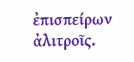ἐπισπείρων ἀλιτροῖς.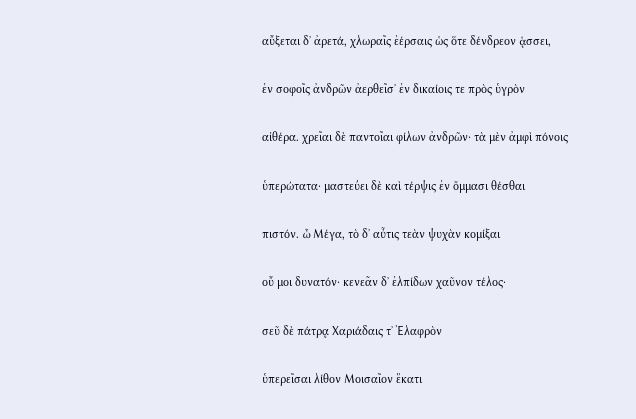αὔξεται δʼ ἀρετά, χλωραῖς ἐέρσαις ὡς ὅτε δένδρεον ᾁσσει,

ἐν σοφοῖς ἀνδρῶν ἀερθεῖσʼ ἐν δικαίοις τε πρὸς ὑγρὸν

αἰθέρα. χρεῖαι δὲ παντοῖαι φίλων ἀνδρῶν· τὰ μὲν ἀμφὶ πόνοις

ὑπερώτατα· μαστεύει δὲ καὶ τέρψις ἐν ὄμμασι θέσθαι

πιστόν. ὦ Μέγα, τὸ δʼ αὖτις τεὰν ψυχὰν κομίξαι

οὔ μοι δυνατόν· κενεᾶν δʼ ἐλπίδων χαῦνον τέλος·

σεῦ δὲ πάτρᾳ Χαριάδαις τʼ Ἐλαφρὸν

ὑπερεῖσαι λίθον Μοισαῖον ἕκατι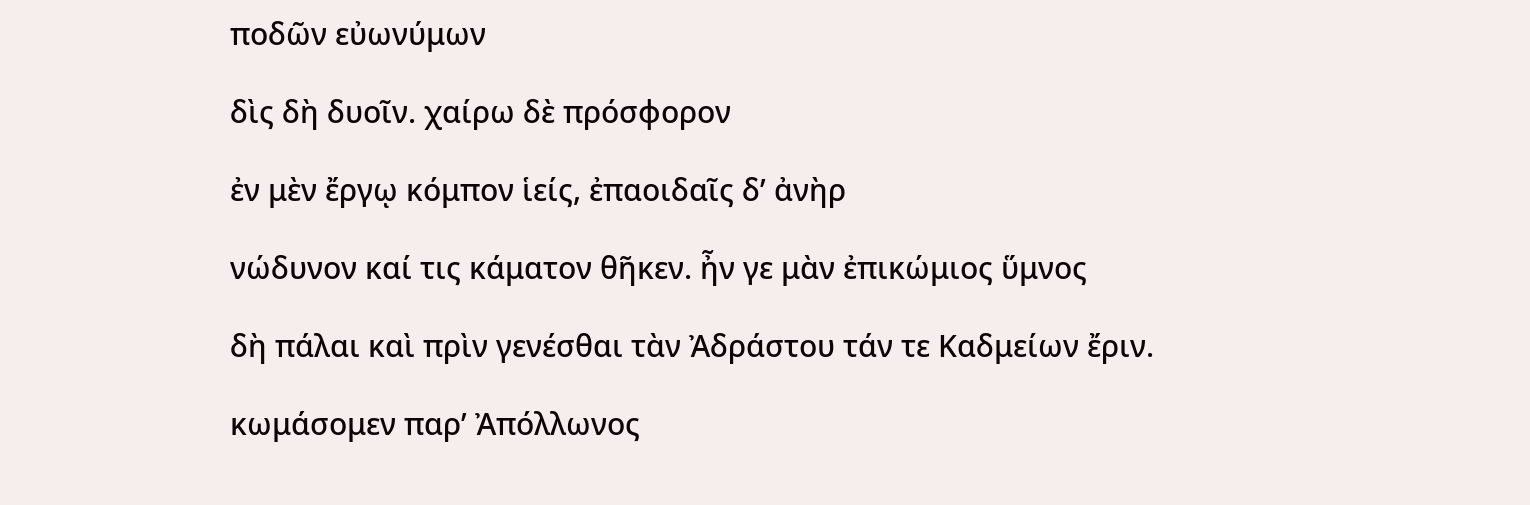ποδῶν εὐωνύμων

δὶς δὴ δυοῖν. χαίρω δὲ πρόσφορον

ἐν μὲν ἔργῳ κόμπον ἱείς, ἐπαοιδαῖς δʼ ἀνὴρ

νώδυνον καί τις κάματον θῆκεν. ἦν γε μὰν ἐπικώμιος ὕμνος

δὴ πάλαι καὶ πρὶν γενέσθαι τὰν Ἀδράστου τάν τε Καδμείων ἔριν.

κωμάσομεν παρʼ Ἀπόλλωνος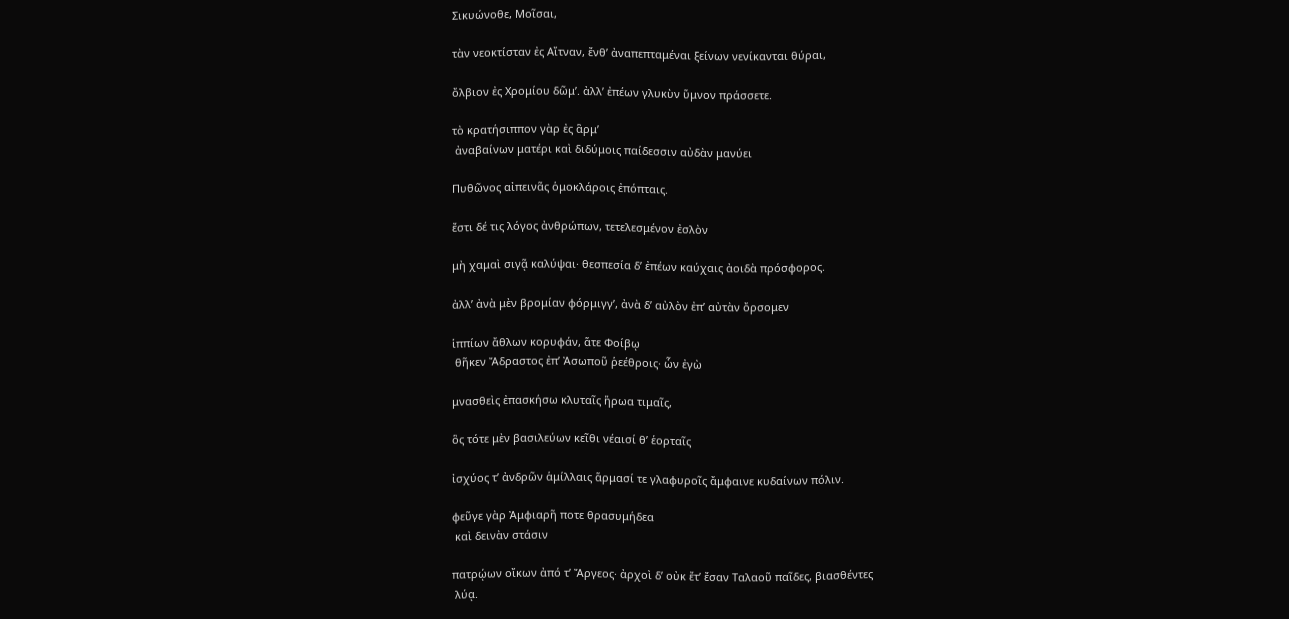Σικυώνοθε, Μοῖσαι,

τὰν νεοκτίσταν ἐς Αἴτναν, ἔνθʼ ἀναπεπταμέναι ξείνων νενίκανται θύραι,

ὄλβιον ἐς Χρομίου δῶμʼ. ἀλλʼ ἐπέων γλυκὺν ὕμνον πράσσετε.

τὸ κρατήσιππον γὰρ ἐς ἃρμʼ
 ἀναβαίνων ματέρι καὶ διδύμοις παίδεσσιν αὐδὰν μανύει

Πυθῶνος αἰπεινᾶς ὁμοκλάροις ἐπόπταις.

ἔστι δέ τις λόγος ἀνθρώπων, τετελεσμένον ἐσλὸν

μὴ χαμαὶ σιγᾷ καλύψαι· θεσπεσία δʼ ἐπέων καύχαις ἀοιδὰ πρόσφορος.

ἀλλʼ ἀνὰ μὲν βρομίαν φόρμιγγʼ, ἀνὰ δʼ αὐλὸν ἐπʼ αὐτὰν ὄρσομεν

ἱππίων ἄθλων κορυφάν, ἅτε Φοίβῳ
 θῆκεν Ἄδραστος ἐπʼ Ἀσωποῦ ῥεέθροις· ὧν ἐγὼ

μνασθεὶς ἐπασκήσω κλυταῖς ἥρωα τιμαῖς,

ὃς τότε μὲν βασιλεύων κεῖθι νέαισί θʼ ἑορταῖς

ἰσχύος τʼ ἀνδρῶν ἁμίλλαις ἅρμασί τε γλαφυροῖς ἄμφαινε κυδαίνων πόλιν.

φεῦγε γὰρ Ἀμφιαρῆ ποτε θρασυμήδεα
 καὶ δεινὰν στάσιν

πατρῴων οἴκων ἀπό τʼ Ἄργεος· ἀρχοὶ δʼ οὐκ ἔτʼ ἔσαν Ταλαοῦ παῖδες, βιασθέντες
 λύᾳ.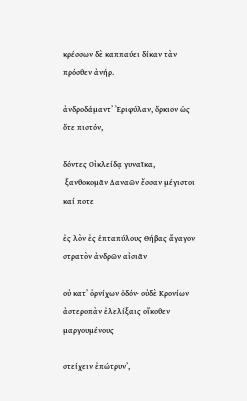κρέσσων δὲ καππαύει δίκαν τὰν πρόσθεν ἀνήρ.

ἀνδροδάμαντʼ Ἐριφύλαν, ὅρκιον ὡς ὅτε πιστόν,

δόντες Οἰκλείδᾳ γυναῖκα,
 ξανθοκομᾶν Δαναῶν ἔσσαν μέγιστοι καί ποτε

ἐς λὸν ἐς ἑπταπύλους Θήβας ἄγαγον στρατὸν ἀνδρῶν αἰσιᾶν

οὐ κατʼ ὀρνίχων ὁδόν· οὐδὲ Κρονίων ἀστεροπὰν ἐλελίξαις οἴκοθεν μαργουμένους

στείχειν ἐπώτρυνʼ,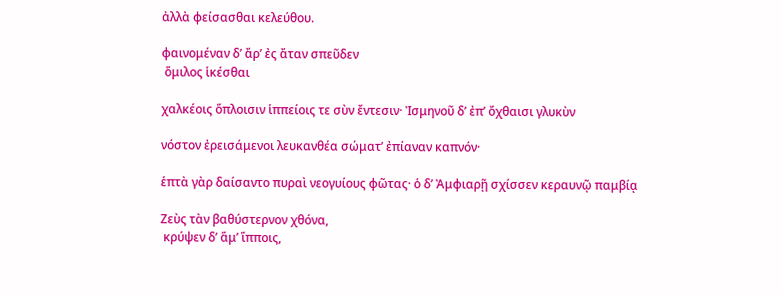ἀλλὰ φείσασθαι κελεύθου.

φαινομέναν δʼ ἄρʼ ἐς ἄταν σπεῦδεν
 ὅμιλος ἱκέσθαι

χαλκέοις ὅπλοισιν ἱππείοις τε σὺν ἔντεσιν· Ἰσμηνοῦ δʼ ἐπʼ ὄχθαισι γλυκὺν

νόστον ἐρεισάμενοι λευκανθέα σώματʼ ἐπίαναν καπνόν·

ἑπτὰ γὰρ δαίσαντο πυραὶ νεογυίους φῶτας· ὁ δʼ Ἀμφιαρῇ σχίσσεν κεραυνῷ παμβίᾳ

Ζεὺς τὰν βαθύστερνον χθόνα,
 κρύψεν δʼ ἅμʼ ἵπποις,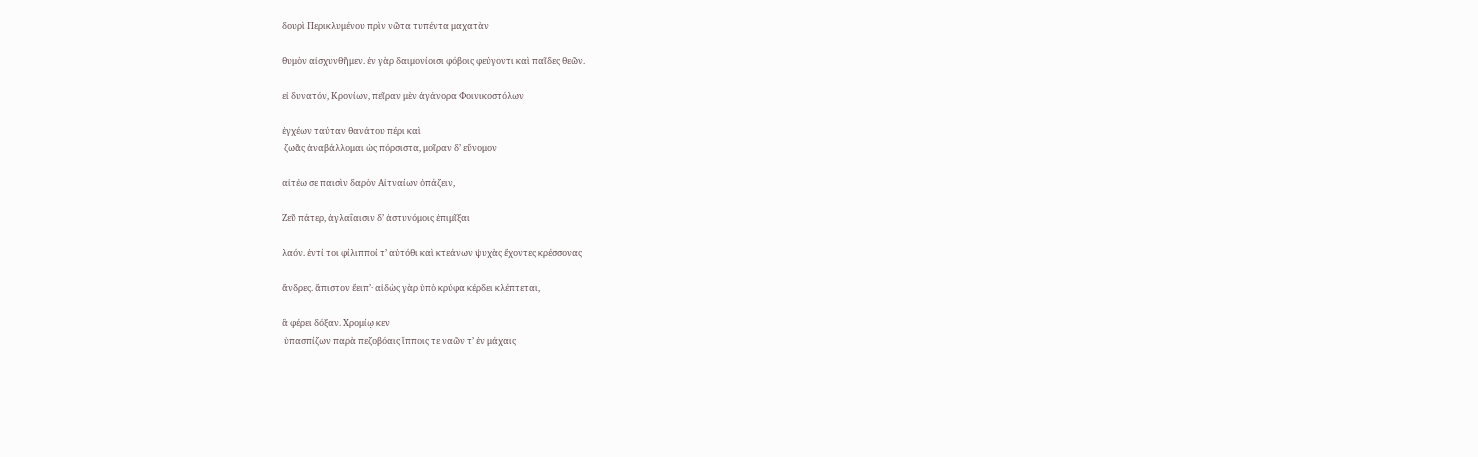δουρὶ Περικλυμένου πρὶν νῶτα τυπέντα μαχατὰν

θυμὸν αἰσχυνθῆμεν. ἐν γὰρ δαιμονίοισι φόβοις φεύγοντι καὶ παῖδες θεῶν.

εἰ δυνατόν, Κρονίων, πεῖραν μὲν ἀγάνορα Φοινικοστόλων

ἐγχέων ταύταν θανάτου πέρι καὶ
 ζωᾶς ἀναβάλλομαι ὡς πόρσιστα, μοῖραν δʼ εὔνομον

αἰτέω σε παισὶν δαρὸν Αἰτναίων ὀπάζειν,

Ζεῦ πάτερ, ἀγλαΐαισιν δʼ ἀστυνόμοις ἐπιμῖξαι

λαόν. ἐντί τοι φίλιπποί τʼ αὐτόθι καὶ κτεάνων ψυχὰς ἔχοντες κρέσσονας

ἄνδρες. ἄπιστον ἔειπʼ· αἰδὼς γὰρ ὑπὸ κρύφα κέρδει κλέπτεται,

ἃ φέρει δόξαν. Χρομίῳ κεν
 ὑπασπίζων παρὰ πεζοβόαις ἵπποις τε ναῶν τʼ ἐν μάχαις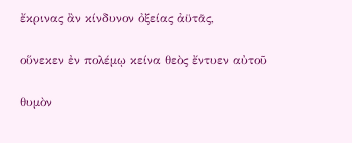ἔκρινας ἂν κίνδυνον ὀξείας ἀϋτᾶς,

οὕνεκεν ἐν πολέμῳ κείνα θεὸς ἔντυεν αὐτοῦ

θυμὸν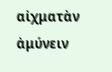αἰχματὰν ἀμύνειν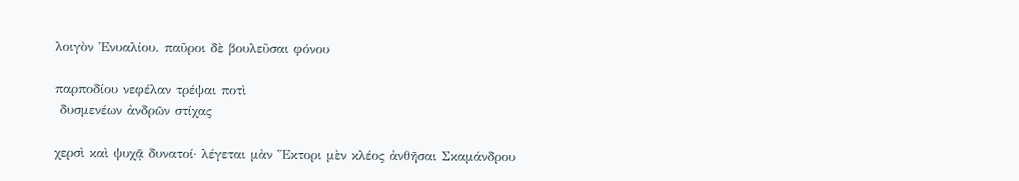λοιγὸν Ἐνυαλίου. παῦροι δὲ βουλεῦσαι φόνου

παρποδίου νεφέλαν τρέψαι ποτὶ
 δυσμενέων ἀνδρῶν στίχας

χερσὶ καὶ ψυχᾷ δυνατοί· λέγεται μὰν Ἕκτορι μὲν κλέος ἀνθῆσαι Σκαμάνδρου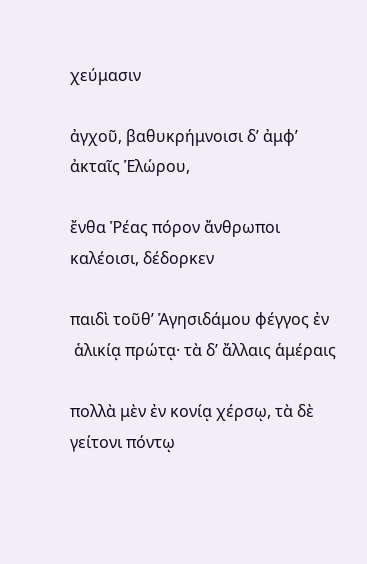χεύμασιν

ἀγχοῦ, βαθυκρήμνοισι δʼ ἀμφʼ ἀκταῖς Ἑλώρου,

ἔνθα Ῥέας πόρον ἄνθρωποι καλέοισι, δέδορκεν

παιδὶ τοῦθʼ Ἁγησιδάμου φέγγος ἐν
 ἁλικίᾳ πρώτᾳ· τὰ δʼ ἄλλαις ἁμέραις

πολλὰ μὲν ἐν κονίᾳ χέρσῳ, τὰ δὲ γείτονι πόντῳ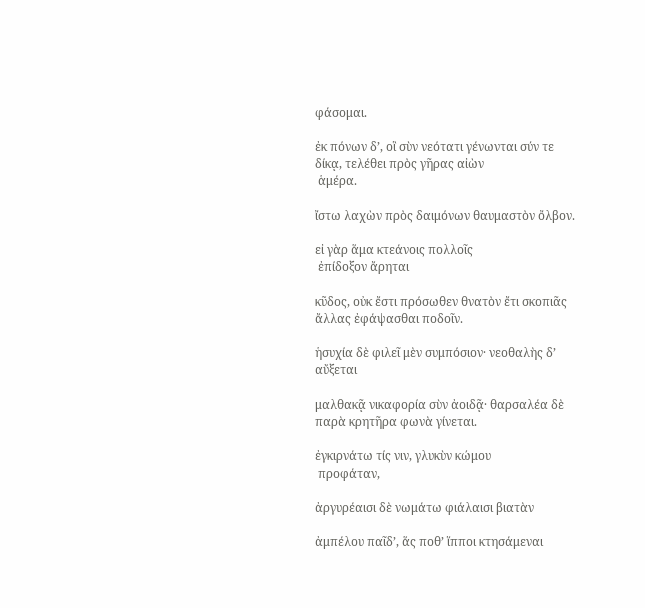φάσομαι.

ἐκ πόνων δʼ, οἳ σὺν νεότατι γένωνται σύν τε δίκᾳ, τελέθει πρὸς γῆρας αἰὼν
 ἁμέρα.

ἴστω λαχὼν πρὸς δαιμόνων θαυμαστὸν ὄλβον.

εἰ γὰρ ἅμα κτεάνοις πολλοῖς
 ἐπίδοξον ἄρηται

κῦδος, οὐκ ἔστι πρόσωθεν θνατὸν ἔτι σκοπιᾶς ἄλλας ἐφάψασθαι ποδοῖν.

ἡσυχία δὲ φιλεῖ μὲν συμπόσιον· νεοθαλὴς δʼ αὔξεται

μαλθακᾷ νικαφορία σὺν ἀοιδᾷ· θαρσαλέα δὲ παρὰ κρητῆρα φωνὰ γίνεται.

ἐγκιρνάτω τίς νιν, γλυκὺν κώμου
 προφάταν,

ἀργυρέαισι δὲ νωμάτω φιάλαισι βιατὰν

ἀμπέλου παῖδʼ, ἅς ποθʼ ἵπποι κτησάμεναι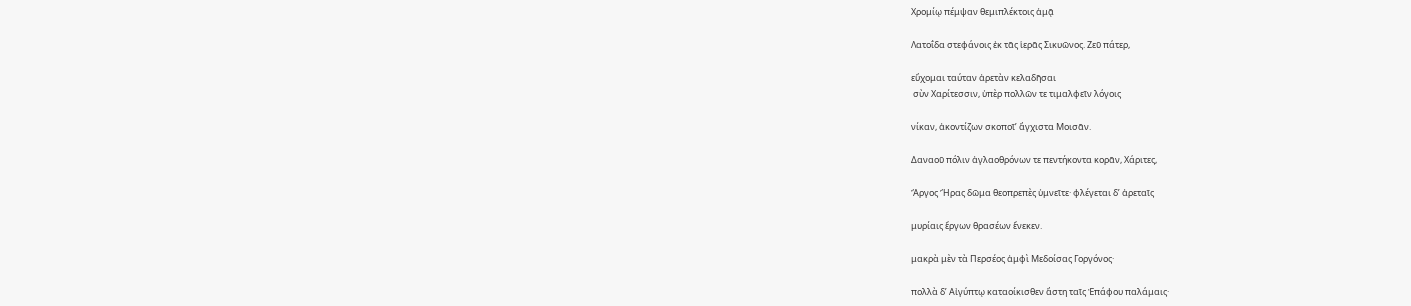Χρομίῳ πέμψαν θεμιπλέκτοις ἁμᾷ

Λατοΐδα στεφάνοις ἐκ τᾶς ἱερᾶς Σικυῶνος. Ζεῦ πάτερ,

εὔχομαι ταύταν ἀρετὰν κελαδῆσαι
 σὺν Χαρίτεσσιν, ὑπὲρ πολλῶν τε τιμαλφεῖν λόγοις

νίκαν, ἀκοντίζων σκοποῖʼ ἄγχιστα Μοισᾶν.

Δαναοῦ πόλιν ἀγλαοθρόνων τε πεντήκοντα κορᾶν, Χάριτες,

Ἄργος Ἥρας δῶμα θεοπρεπὲς ὑμνεῖτε· φλέγεται δʼ ἀρεταῖς

μυρίαις ἔργων θρασέων ἕνεκεν.

μακρὰ μὲν τὰ Περσέος ἀμφὶ Μεδοίσας Γοργόνος·

πολλὰ δʼ Αἰγύπτῳ καταοίκισθεν ἄστη ταῖς Ἐπάφου παλάμαις·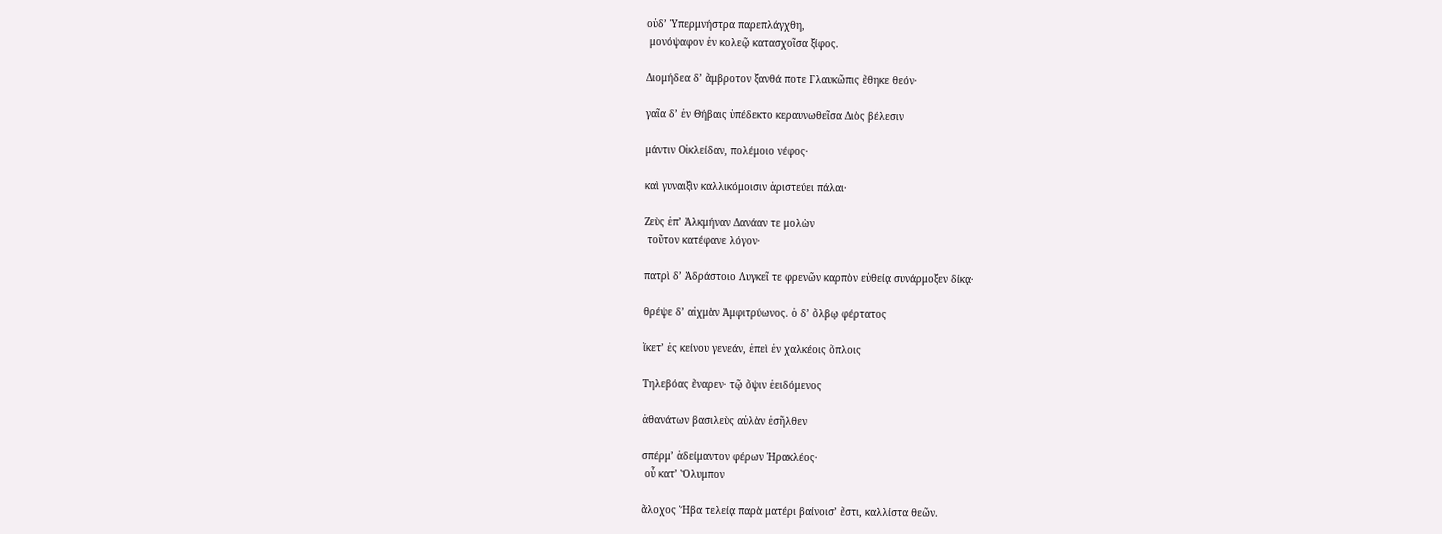οὐδʼ Ὑπερμνήστρα παρεπλάγχθη,
 μονόψαφον ἐν κολεῷ κατασχοῖσα ξίφος.

Διομήδεα δʼ ἄμβροτον ξανθά ποτε Γλαυκῶπις ἔθηκε θεόν·

γαῖα δʼ ἐν Θήβαις ὑπέδεκτο κεραυνωθεῖσα Διὸς βέλεσιν

μάντιν Οἰκλείδαν, πολέμοιο νέφος·

καὶ γυναιξὶν καλλικόμοισιν ἀριστεύει πάλαι·

Ζεὺς ἐπʼ Ἀλκμήναν Δανάαν τε μολὼν
 τοῦτον κατέφανε λόγον·

πατρὶ δʼ Ἀδράστοιο Λυγκεῖ τε φρενῶν καρπὸν εὐθείᾳ συνάρμοξεν δίκᾳ·

θρέψε δʼ αἰχμὰν Ἀμφιτρύωνος. ὁ δʼ ὄλβῳ φέρτατος

ἵκετʼ ἐς κείνου γενεάν, ἐπεὶ ἐν χαλκέοις ὅπλοις

Τηλεβόας ἔναρεν· τῷ ὄψιν ἐειδόμενος

ἀθανάτων βασιλεὺς αὐλὰν ἐσῆλθεν

σπέρμʼ ἀδείμαντον φέρων Ἡρακλέος·
 οὗ κατʼ Ὄλυμπον

ἄλοχος Ἥβα τελείᾳ παρὰ ματέρι βαίνοισʼ ἔστι, καλλίστα θεῶν.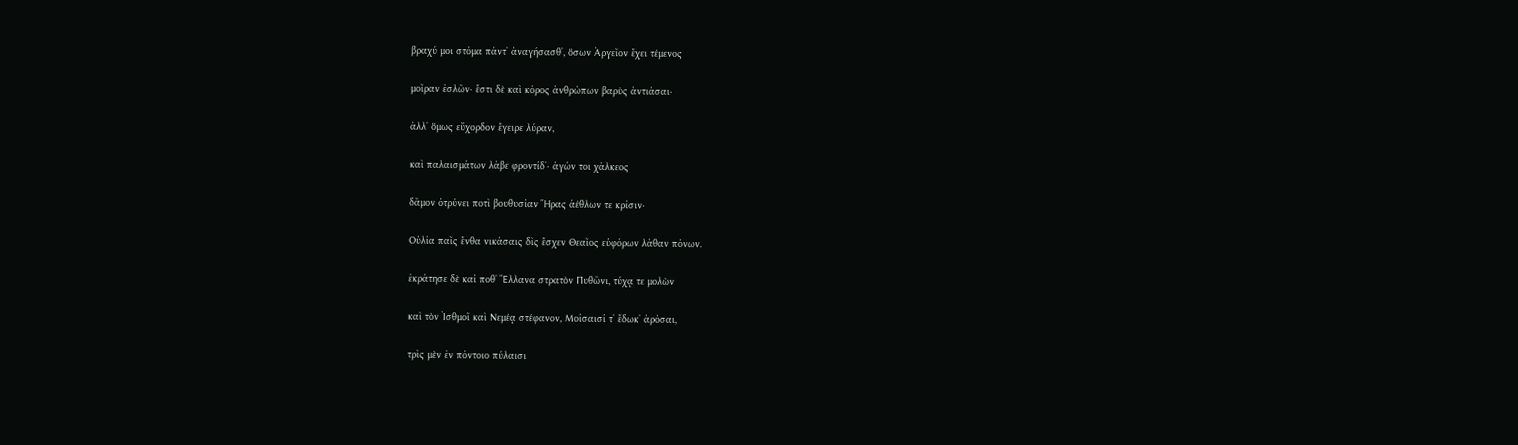βραχύ μοι στόμα πάντʼ ἀναγήσασθʼ, ὅσων Ἀργεῖον ἔχει τέμενος

μοῖραν ἐσλῶν· ἔστι δὲ καὶ κόρος ἀνθρώπων βαρὺς ἀντιάσαι·

ἀλλʼ ὅμως εὔχορδον ἔγειρε λύραν,

καὶ παλαισμάτων λάβε φροντίδʼ· ἀγών τοι χάλκεος

δᾶμον ὀτρύνει ποτὶ βουθυσίαν Ἥρας ἀέθλων τε κρίσιν·

Οὐλία παῖς ἔνθα νικάσαις δὶς ἔσχεν Θεαῖος εὐφόρων λάθαν πόνων.

ἐκράτησε δὲ καί ποθʼ Ἕλλανα στρατὸν Πυθῶνι, τύχᾳ τε μολὼν

καὶ τὸν Ἰσθμοῖ καὶ Νεμέᾳ στέφανον, Μοίσαισί τʼ ἔδωκʼ ἀρόσαι,

τρὶς μὲν ἐν πόντοιο πύλαισι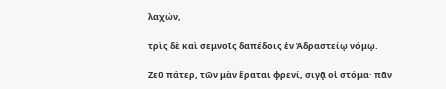λαχών,

τρὶς δὲ καὶ σεμνοῖς δαπέδοις ἐν Ἀδραστείῳ νόμῳ.

Ζεῦ πάτερ, τῶν μὰν ἔραται φρενί, σιγᾷ οἱ στόμα· πᾶν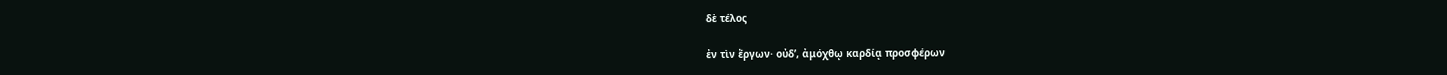δὲ τέλος

ἐν τὶν ἔργων· οὐδʼ, ἀμόχθῳ καρδίᾳ προσφέρων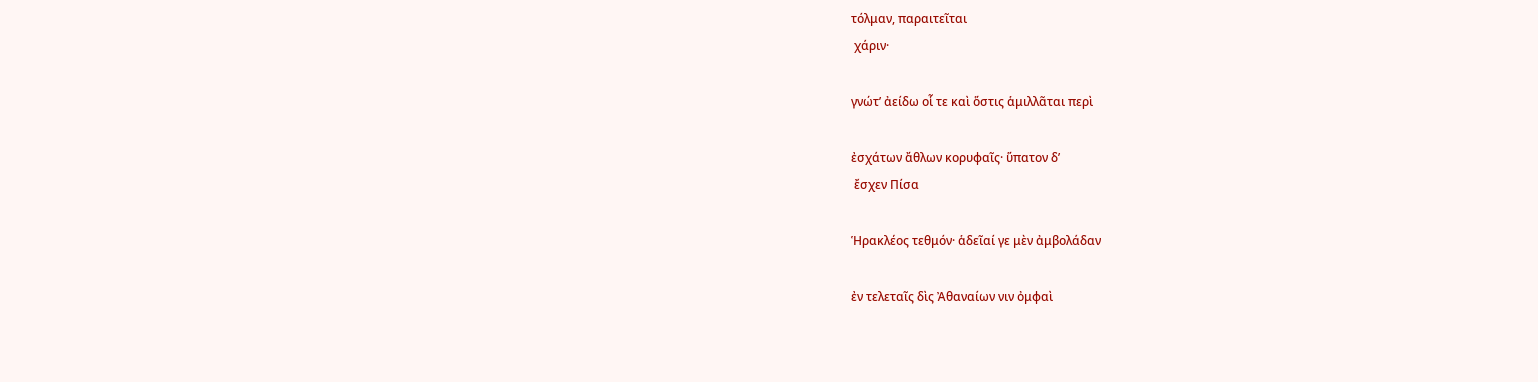τόλμαν, παραιτεῖται
 χάριν·

γνώτʼ ἀείδω οἷ τε καὶ ὅστις ἁμιλλᾶται περὶ

ἐσχάτων ἄθλων κορυφαῖς· ὕπατον δʼ
 ἔσχεν Πίσα

Ἡρακλέος τεθμόν· ἁδεῖαί γε μὲν ἀμβολάδαν

ἐν τελεταῖς δὶς Ἀθαναίων νιν ὀμφαὶ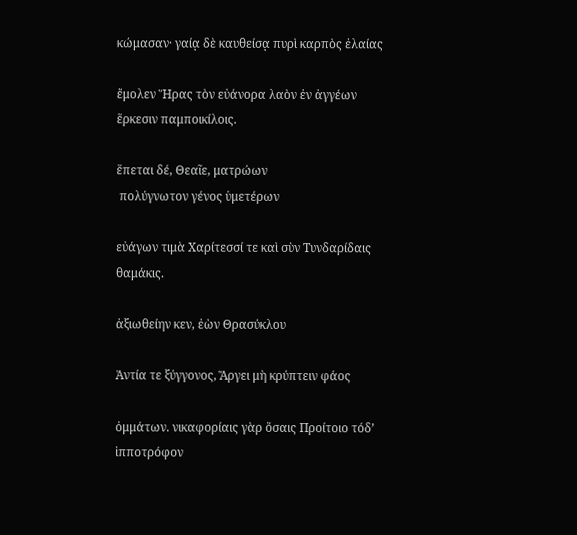κώμασαν· γαίᾳ δὲ καυθείσᾳ πυρὶ καρπὸς ἐλαίας

ἔμολεν Ἥρας τὸν εὐάνορα λαὸν ἐν ἀγγέων ἕρκεσιν παμποικίλοις.

ἕπεται δέ, Θεαῖε, ματρώων
 πολύγνωτον γένος ὑμετέρων

εὐάγων τιμὰ Χαρίτεσσί τε καὶ σὺν Τυνδαρίδαις θαμάκις.

ἀξιωθείην κεν, ἐὼν Θρασύκλου

Ἀντία τε ξύγγονος, Ἄργει μὴ κρύπτειν φάος

ὀμμάτων. νικαφορίαις γὰρ ὅσαις Προίτοιο τόδʼ ἱπποτρόφον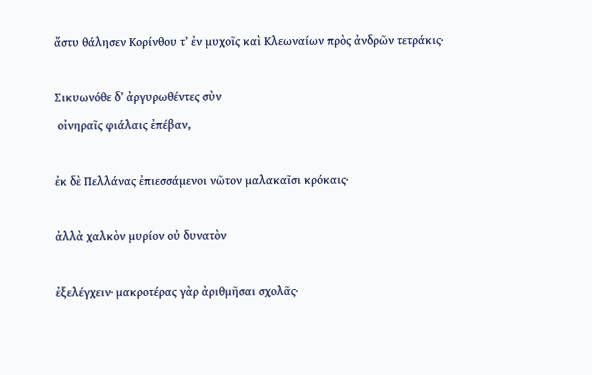ἄστυ θάλησεν Κορίνθου τʼ ἐν μυχοῖς καὶ Κλεωναίων πρὸς ἀνδρῶν τετράκις·

Σικυωνόθε δʼ ἀργυρωθέντες σὺν
 οἰνηραῖς φιάλαις ἐπέβαν,

ἐκ δὲ Πελλάνας ἐπιεσσάμενοι νῶτον μαλακαῖσι κρόκαις·

ἀλλὰ χαλκὸν μυρίον οὐ δυνατὸν

ἐξελέγχειν· μακροτέρας γὰρ ἀριθμῆσαι σχολᾶς·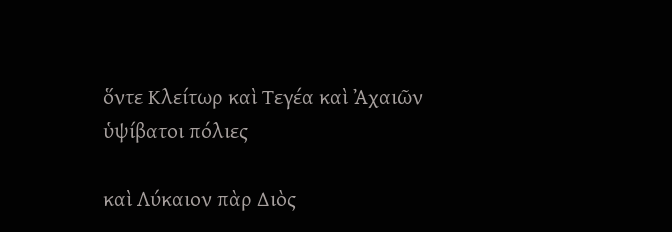ὅντε Κλείτωρ καὶ Τεγέα καὶ Ἀχαιῶν ὑψίβατοι πόλιες

καὶ Λύκαιον πὰρ Διὸς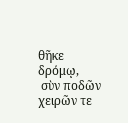θῆκε δρόμῳ,
 σὺν ποδῶν χειρῶν τε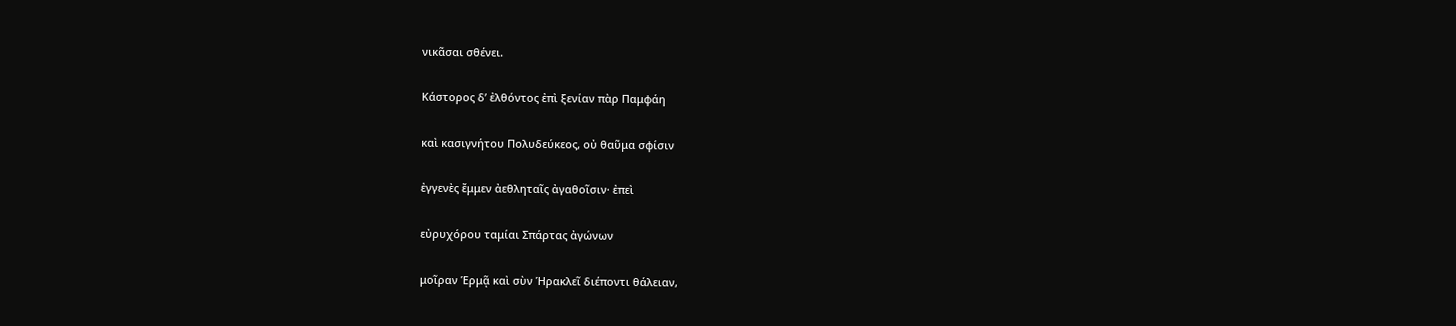νικᾶσαι σθένει.

Κάστορος δʼ ἐλθόντος ἐπὶ ξενίαν πὰρ Παμφάη

καὶ κασιγνήτου Πολυδεύκεος, οὐ θαῦμα σφίσιν

ἐγγενὲς ἔμμεν ἀεθληταῖς ἀγαθοῖσιν· ἐπεὶ

εὐρυχόρου ταμίαι Σπάρτας ἀγώνων

μοῖραν Ἑρμᾷ καὶ σὺν Ἡρακλεῖ διέποντι θάλειαν,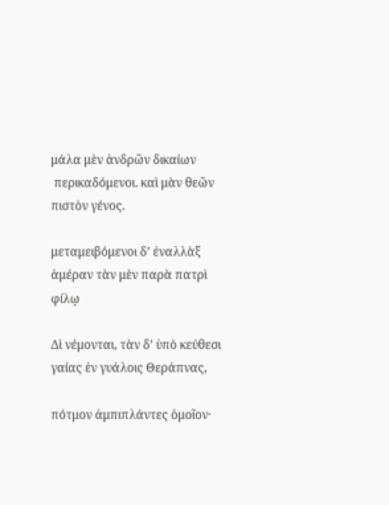μάλα μὲν ἀνδρῶν δικαίων
 περικαδόμενοι. καὶ μὰν θεῶν πιστὸν γένος.

μεταμειβόμενοι δʼ ἐναλλὰξ ἁμέραν τὰν μὲν παρὰ πατρὶ φίλῳ

Δὶ νέμονται, τὰν δʼ ὑπὸ κεύθεσι γαίας ἐν γυάλοις Θεράπνας,

πότμον ἀμπιπλάντες ὁμοῖον·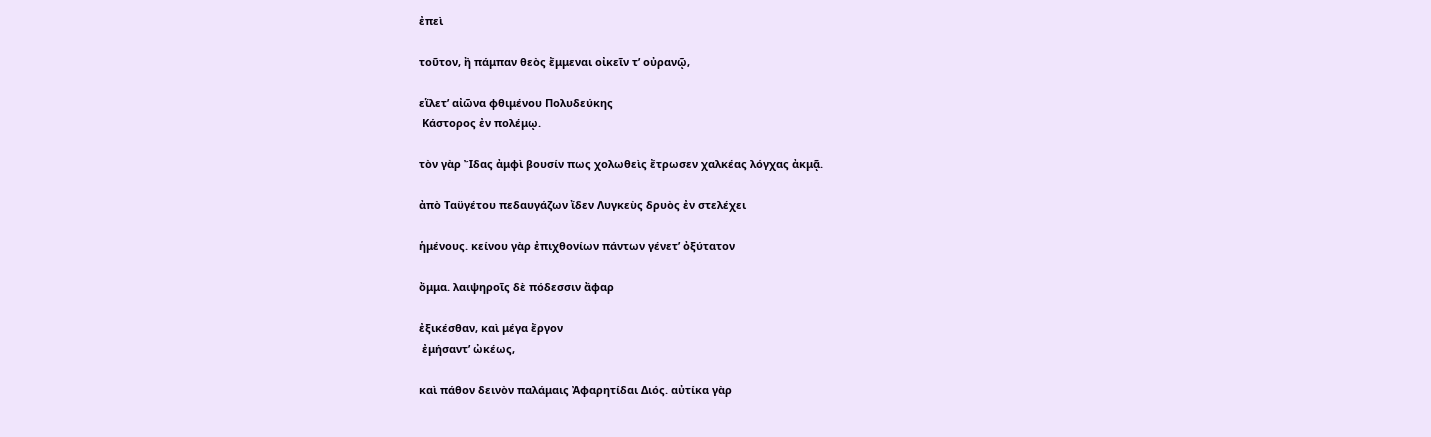ἐπεὶ

τοῦτον, ἢ πάμπαν θεὸς ἔμμεναι οἰκεῖν τʼ οὐρανῷ,

εἵλετʼ αἰῶνα φθιμένου Πολυδεύκης
 Κάστορος ἐν πολέμῳ.

τὸν γὰρ Ἴδας ἀμφὶ βουσίν πως χολωθεὶς ἔτρωσεν χαλκέας λόγχας ἀκμᾷ.

ἀπὸ Ταϋγέτου πεδαυγάζων ἴδεν Λυγκεὺς δρυὸς ἐν στελέχει

ἡμένους. κείνου γὰρ ἐπιχθονίων πάντων γένετʼ ὀξύτατον

ὄμμα. λαιψηροῖς δὲ πόδεσσιν ἄφαρ

ἐξικέσθαν, καὶ μέγα ἔργον
 ἐμήσαντʼ ὠκέως,

καὶ πάθον δεινὸν παλάμαις Ἀφαρητίδαι Διός. αὐτίκα γὰρ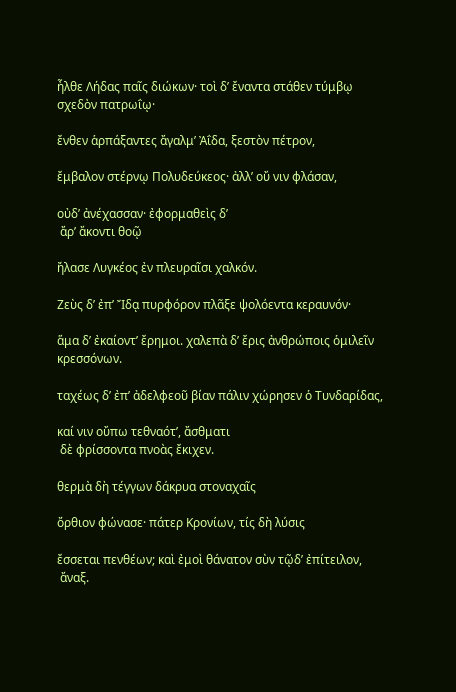ἦλθε Λήδας παῖς διώκων· τοὶ δʼ ἔναντα στάθεν τύμβῳ σχεδὸν πατρωΐῳ·

ἔνθεν ἁρπάξαντες ἄγαλμʼ Ἀΐδα, ξεστὸν πέτρον,

ἔμβαλον στέρνῳ Πολυδεύκεος· ἀλλʼ οὔ νιν φλάσαν,

οὐδʼ ἀνέχασσαν· ἐφορμαθεὶς δʼ
 ἄρʼ ἄκοντι θοῷ

ἤλασε Λυγκέος ἐν πλευραῖσι χαλκόν.

Ζεὺς δʼ ἐπʼ Ἴδᾳ πυρφόρον πλᾶξε ψολόεντα κεραυνόν·

ἅμα δʼ ἐκαίοντʼ ἔρημοι. χαλεπὰ δʼ ἔρις ἀνθρώποις ὁμιλεῖν κρεσσόνων.

ταχέως δʼ ἐπʼ ἀδελφεοῦ βίαν πάλιν χώρησεν ὁ Τυνδαρίδας,

καί νιν οὔπω τεθναότʼ, ἄσθματι
 δὲ φρίσσοντα πνοὰς ἔκιχεν.

θερμὰ δὴ τέγγων δάκρυα στοναχαῖς

ὄρθιον φώνασε· πάτερ Κρονίων, τίς δὴ λύσις

ἔσσεται πενθέων; καὶ ἐμοὶ θάνατον σὺν τῷδʼ ἐπίτειλον,
 ἄναξ.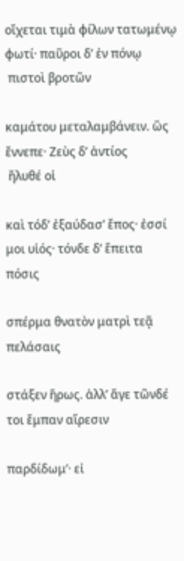οἴχεται τιμὰ φίλων τατωμένῳ φωτί· παῦροι δʼ ἐν πόνῳ
 πιστοὶ βροτῶν

καμάτου μεταλαμβάνειν. ὣς ἔννεπε· Ζεὺς δʼ ἀντίος
 ἤλυθέ οἱ

καὶ τόδʼ ἐξαύδασʼ ἔπος· ἐσσί μοι υἱός· τόνδε δʼ ἔπειτα πόσις

σπέρμα θνατὸν ματρὶ τεᾷ πελάσαις

στάξεν ἥρως. ἀλλʼ ἄγε τῶνδέ τοι ἔμπαν αἵρεσιν

παρδίδωμʼ· εἰ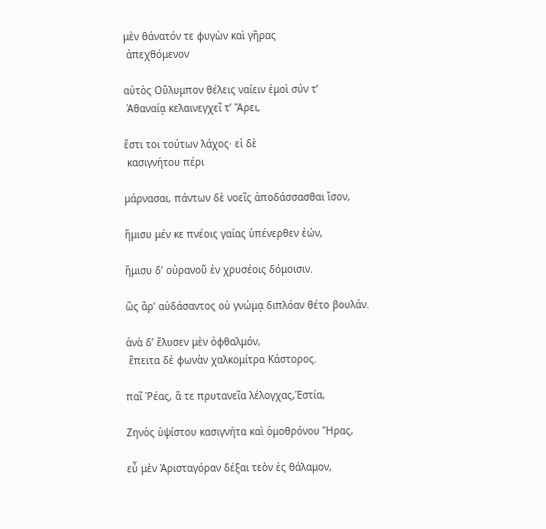μὲν θάνατόν τε φυγὼν καὶ γῆρας
 ἀπεχθόμενον

αὐτὸς Οὔλυμπον θέλεις ναίειν ἐμοὶ σύν τʼ
 Ἀθαναίᾳ κελαινεγχεῖ τʼ Ἄρει,

ἔστι τοι τούτων λάχος· εἰ δὲ
 κασιγνήτου πέρι

μάρνασαι, πάντων δὲ νοεῖς ἀποδάσσασθαι ἴσον,

ἥμισυ μέν κε πνέοις γαίας ὑπένερθεν ἐών,

ἥμισυ δʼ οὐρανοῦ ἐν χρυσέοις δόμοισιν.

ὣς ἄρʼ αὐδάσαντος οὐ γνώμᾳ διπλόαν θέτο βουλάν.

ἀνὰ δʼ ἔλυσεν μὲν ὀφθαλμόν,
 ἔπειτα δὲ φωνὰν χαλκομίτρα Κάστορος.

παῖ Ῥέας, ἅ τε πρυτανεῖα λέλογχας,Ἑστία,

Ζηνὸς ὑψίστου κασιγνήτα καὶ ὁμοθρόνου Ἥρας,

εὖ μὲν Ἀρισταγόραν δέξαι τεὸν ἐς θάλαμον,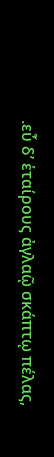.εὖ δʼ ἑταίρους ἀγλαῷ σκάπτῳ πέλας,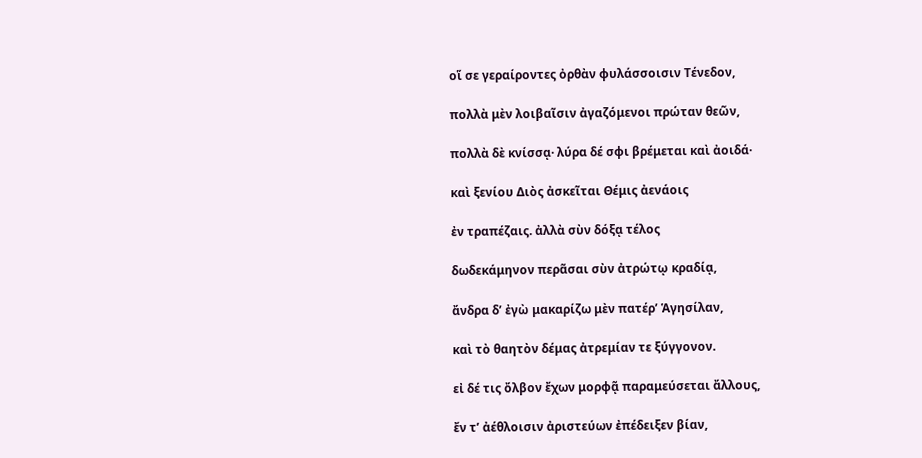οἵ σε γεραίροντες ὀρθὰν φυλάσσοισιν Τένεδον,

πολλὰ μὲν λοιβαῖσιν ἀγαζόμενοι πρώταν θεῶν,

πολλὰ δὲ κνίσσᾳ· λύρα δέ σφι βρέμεται καὶ ἀοιδά·

καὶ ξενίου Διὸς ἀσκεῖται Θέμις ἀενάοις

ἐν τραπέζαις. ἀλλὰ σὺν δόξᾳ τέλος

δωδεκάμηνον περᾶσαι σὺν ἀτρώτῳ κραδίᾳ,

ἄνδρα δʼ ἐγὼ μακαρίζω μὲν πατέρʼ Ἁγησίλαν,

καὶ τὸ θαητὸν δέμας ἀτρεμίαν τε ξύγγονον.

εἰ δέ τις ὄλβον ἔχων μορφᾷ παραμεύσεται ἄλλους,

ἔν τʼ ἀέθλοισιν ἀριστεύων ἐπέδειξεν βίαν,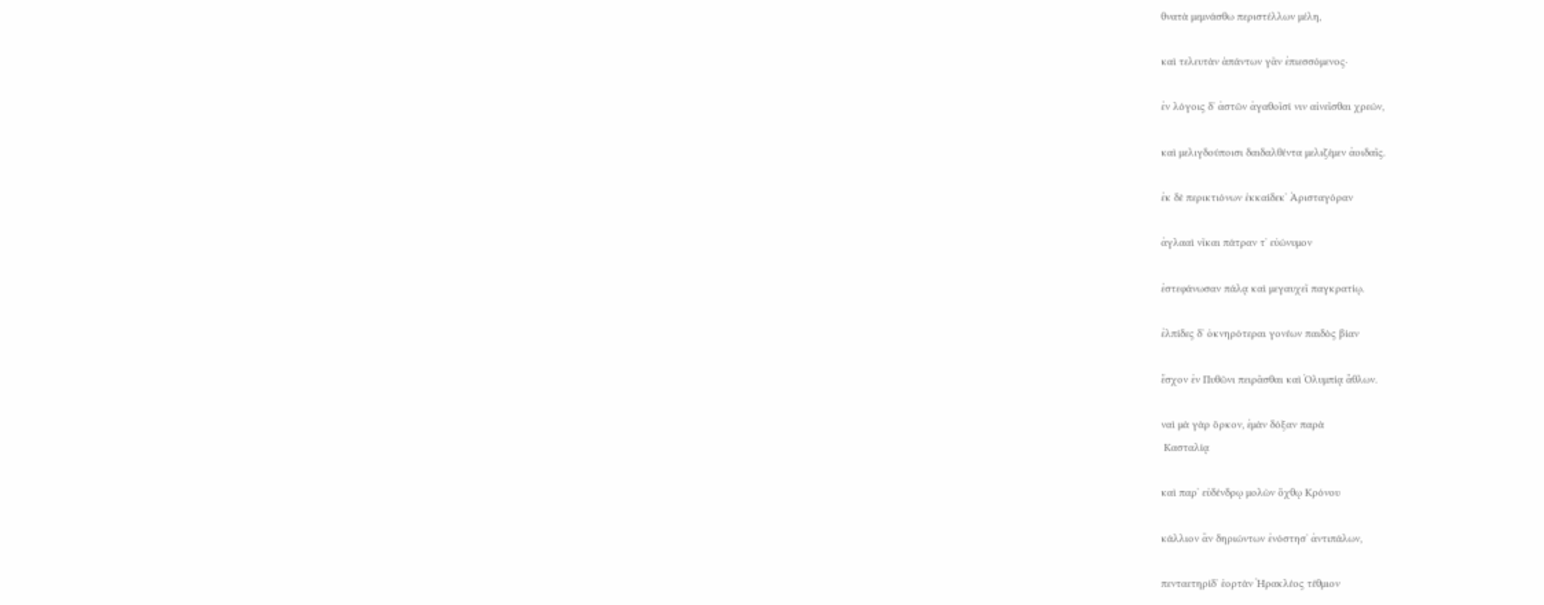θνατὰ μεμνάσθω περιστέλλων μέλη,

καὶ τελευτὰν ἁπάντων γᾶν ἐπιεσσόμενος·

ἐν λόγοις δʼ ἀστῶν ἀγαθοῖσί νιν αἰνεῖσθαι χρεών,

καὶ μελιγδούποισι δαιδαλθέντα μελιζέμεν ἀοιδαῖς.

ἐκ δὲ περικτιόνων ἑκκαίδεκʼ Ἀρισταγόραν

ἀγλααὶ νῖκαι πάτραν τʼ εὐώνυμον

ἐστεφάνωσαν πάλᾳ καὶ μεγαυχεῖ παγκρατίῳ.

ἐλπίδες δʼ ὀκνηρότεραι γονέων παιδὸς βίαν

ἔσχον ἐν Πυθῶνι πειρᾶσθαι καὶ Ὀλυμπίᾳ ἄθλων.

ναὶ μὰ γὰρ ὅρκον, ἐμὰν δόξαν παρὰ
 Κασταλίᾳ

καὶ παρʼ εὐδένδρῳ μολὼν ὄχθῳ Κρόνου

κάλλιον ἂν δηριώντων ἐνόστησʼ ἀντιπάλων,

πενταετηρίδʼ ἑορτὰν Ἡρακλέος τέθμιον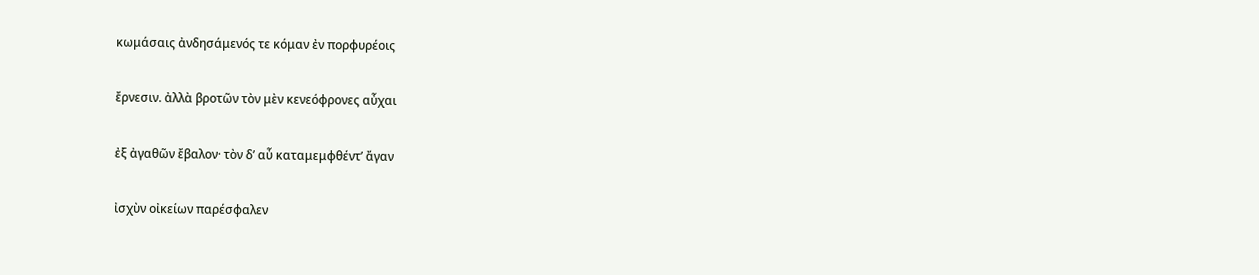κωμάσαις ἀνδησάμενός τε κόμαν ἐν πορφυρέοις

ἔρνεσιν. ἀλλὰ βροτῶν τὸν μὲν κενεόφρονες αὖχαι

ἐξ ἀγαθῶν ἔβαλον· τὸν δʼ αὖ καταμεμφθέντʼ ἄγαν

ἰσχὺν οἰκείων παρέσφαλεν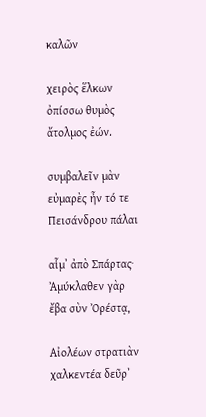καλῶν

χειρὸς ἕλκων ὀπίσσω θυμὸς ἄτολμος ἐών.

συμβαλεῖν μὰν εὐμαρὲς ἦν τό τε Πεισάνδρου πάλαι

αἷμʼ ἀπὸ Σπάρτας· Ἀμύκλαθεν γὰρ ἔβα σὺν Ὀρέστᾳ,

Αἰολέων στρατιὰν χαλκεντέα δεῦρʼ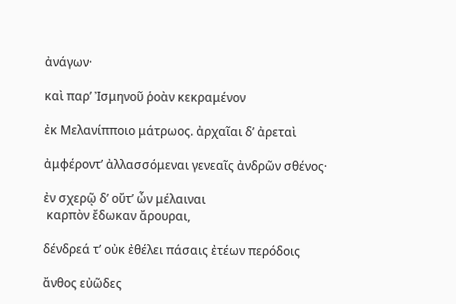ἀνάγων·

καὶ παρʼ Ἰσμηνοῦ ῥοὰν κεκραμένον

ἐκ Μελανίπποιο μάτρωος. ἀρχαῖαι δʼ ἀρεταὶ

ἀμφέροντʼ ἀλλασσόμεναι γενεαῖς ἀνδρῶν σθένος·

ἐν σχερῷ δʼ οὔτʼ ὦν μέλαιναι
 καρπὸν ἔδωκαν ἄρουραι,

δένδρεά τʼ οὐκ ἐθέλει πάσαις ἐτέων περόδοις

ἄνθος εὐῶδες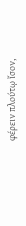φέρειν πλούτῳ ἴσον,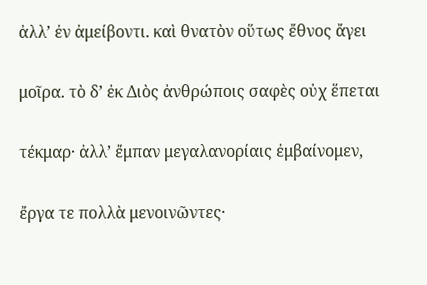ἀλλʼ ἐν ἀμείβοντι. καὶ θνατὸν οὕτως ἔθνος ἄγει

μοῖρα. τὸ δʼ ἐκ Διὸς ἀνθρώποις σαφὲς οὐχ ἕπεται

τέκμαρ· ἀλλʼ ἔμπαν μεγαλανορίαις ἐμβαίνομεν,

ἔργα τε πολλὰ μενοινῶντες·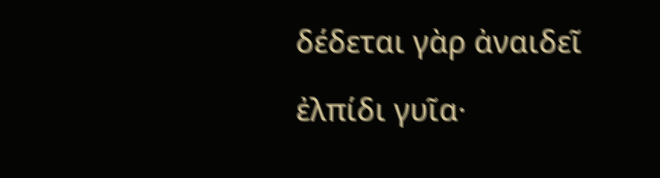δέδεται γὰρ ἀναιδεῖ

ἐλπίδι γυῖα·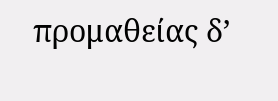προμαθείας δʼ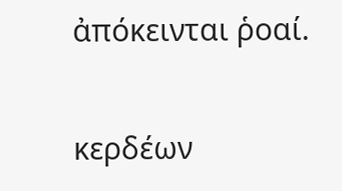ἀπόκεινται ῥοαί.

κερδέων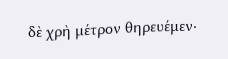δὲ χρὴ μέτρον θηρευέμεν·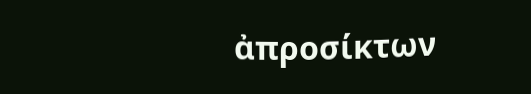ἀπροσίκτων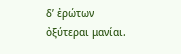δʼ ἐρώτων ὀξύτεραι μανίαι.